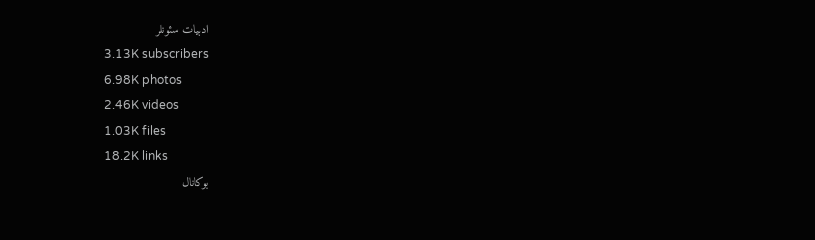ادبیات سئونلر
3.13K subscribers
6.98K photos
2.46K videos
1.03K files
18.2K links
بوکانال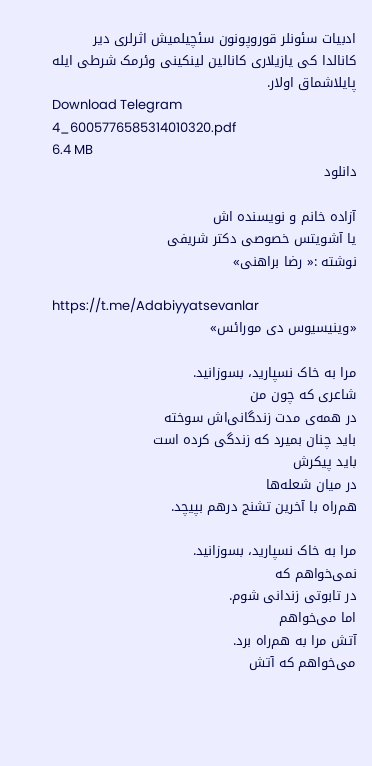ادبیات سئونلر قوروپونون سئچیلمیش اثرلری دیر
کانالدا کی یازیلاری کانالین لینکینی وئرمک شرطی ایله پایلاشماق اولار.
Download Telegram
4_6005776585314010320.pdf
6.4 MB
دانلود

آزاده خانم و نویسنده اش
یا آشویتس خصوصی دکتر شریفی
نوشته :« رضا براهنی»

https://t.me/Adabiyyatsevanlar
«وینیسیوس دی مورائس»

مرا به خاک نسپارید، بسوزانید.
شاعری که چون من
در همه‌ی مدت زندگانی‌اش سوخته
باید چنان بمیرد که زندگی کرده است
باید پیکرش
در میان شعله‌ها
هم‌راه با آخرین تشنج درهم بپیچد.

مرا به خاک نسپارید، بسوزانید.
نمی‌خواهم که
در تابوتی زندانی شوم.
اما می‌خواهم
آتش مرا به هم‌راه برد.
می‌خواهم که آتش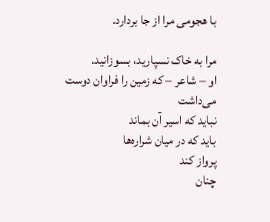با هجومی مرا از جا بردارد.

مرا به خاک نسپارید، بسوزانید.
او – شاعر – که زمین را فراوان دوست می‌داشت
نباید که اسیر آن بماند
باید که در میان شراره‌ها
پرواز کند
چنان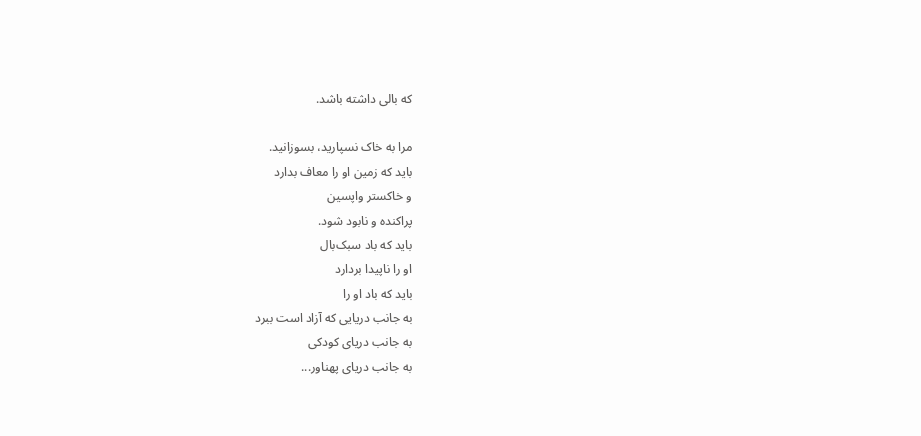که بالی داشته باشد.

مرا به خاک نسپارید، بسوزانید.
باید که زمین او را معاف بدارد
و خاکستر واپسین
پراکنده و نابود شود.
باید که باد سبک‌بال
او را ناپیدا بردارد
باید که باد او را
به جانب دریایی که آزاد است ببرد
به جانب دریای کودکی
به جانب دریای پهناور...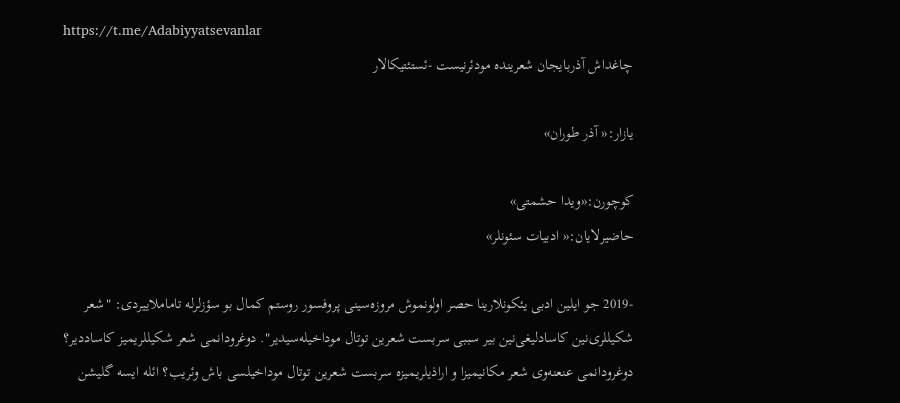https://t.me/Adabiyyatsevanlar
چاغداش آذربایجان شعرینده مودئرنیست -ئستئتیکالار

یازار:« آذر طوران»

کوچورن:«ویدا حشمتی»
حاضیرلایان:« ادبیات سئونلر»

-2019 جو ایلین ادبی یئکونلارینا حصر اولونموش مروزه‌سینی پروفسور روستم کمال بو سؤزلرله تاماملاییردی: "شعر شکیللری‌نین کاسادلیغی‌نین بیر سببی سربست شعرین توتال موداخیله‌سیدیر". دوغرودانمی شعر شکیللریمیز کاساددیر؟ دوغرودانمی عنعنه‌وی شعر مکانیمیزا و اراذیلریمیزه سربست شعرین توتال موداخیلسی باش وئریب؟ ائله ایسه گلیشن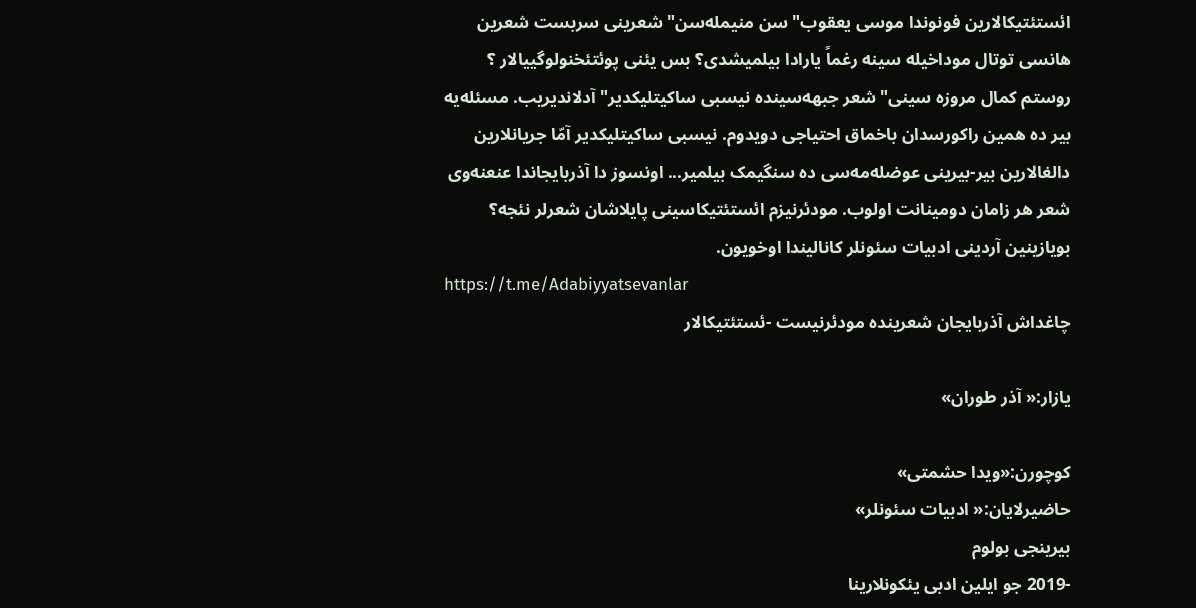ائستئتیکالارین فونوندا موسی یعقوب"سن منیمله‌سن" شعرینی سربست شعرین هانسی توتال موداخیله سینه رغماً یارادا بیلمیشدی؟ بس یئنی پوئتئخنولوگییالار ؟ روستم کمال مروزه سینی"شعر جبهه‌سینده نیسبی ساکیتلیکدیر" آدلاندیریب. مسئله‌یه بیر ده همین راکورسدان باخماق احتیاجی دویدوم. نیسبی ساکیتلیکدیر آمّا جریانلارین دالغالارین بیر-بیرینی عوضله‌مه‌سی ده سنگیمک بیلمیر... اونسوز دا آذربایجاندا عنعنه‌وی شعر هر زامان دومینانت اولوب. مودئرنیزم ائستئتیکاسینی پایلاشان شعرلر نئجه؟
بویازینین آردینی ادبیات سئونلر کانالیندا اوخویون.
https://t.me/Adabiyyatsevanlar
چاغداش آذربایجان شعرینده مودئرنیست -ئستئتیکالار

یازار:« آذر طوران»

کوچورن:«ویدا حشمتی»
حاضیرلایان:« ادبیات سئونلر»
بیرینجی بولوم
-2019 جو ایلین ادبی یئکونلارینا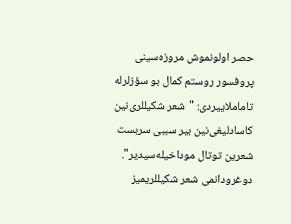حصر اولونموش مروزه‌سینی پروفسور روستم کمال بو سؤزلرله تاماملاییردی: "شعر شکیللری‌نین کاسادلیغی‌نین بیر سببی سربست شعرین توتال موداخیله‌سیدیر". دوغرودانمی شعر شکیللریمیز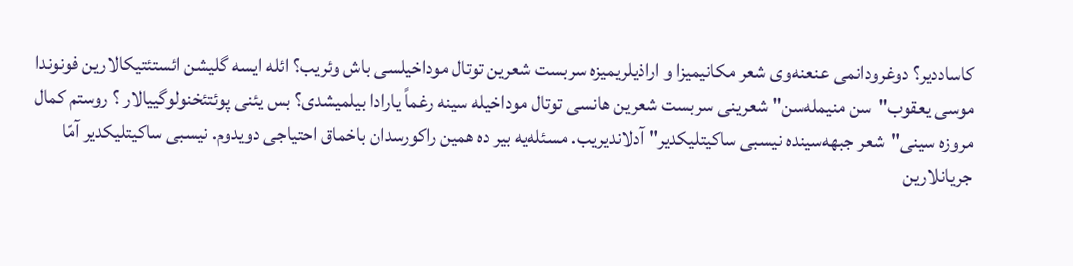کاساددیر؟ دوغرودانمی عنعنه‌وی شعر مکانیمیزا و اراذیلریمیزه سربست شعرین توتال موداخیلسی باش وئریب؟ ائله ایسه گلیشن ائستئتیکالارین فونوندا موسی یعقوب"سن منیمله‌سن" شعرینی سربست شعرین هانسی توتال موداخیله سینه رغماً یارادا بیلمیشدی؟ بس یئنی پوئتئخنولوگییالار ؟ روستم کمال مروزه سینی"شعر جبهه‌سینده نیسبی ساکیتلیکدیر" آدلاندیریب. مسئله‌یه بیر ده همین راکورسدان باخماق احتیاجی دویدوم. نیسبی ساکیتلیکدیر آمّا جریانلارین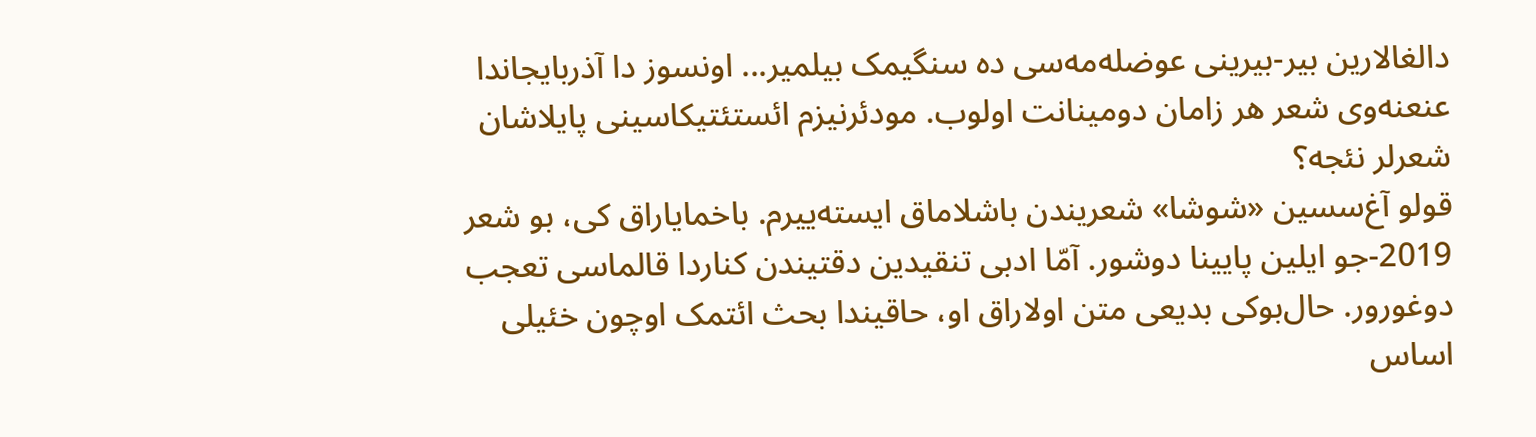دالغالارین بیر-بیرینی عوضله‌مه‌سی ده سنگیمک بیلمیر... اونسوز دا آذربایجاندا عنعنه‌وی شعر هر زامان دومینانت اولوب. مودئرنیزم ائستئتیکاسینی پایلاشان شعرلر نئجه؟
قولو آغ‌سسین «شوشا» شعریندن باشلاماق ایسته‌ییرم. باخمایاراق کی، بو شعر 2019-جو ایلین پایینا دوشور. آمّا ادبی تنقیدین دقتیندن کناردا قالماسی تعجب دوغورور. حال‌بوکی بدیعی متن اولاراق او، حاقیندا بحث ائتمک اوچون خئیلی اساس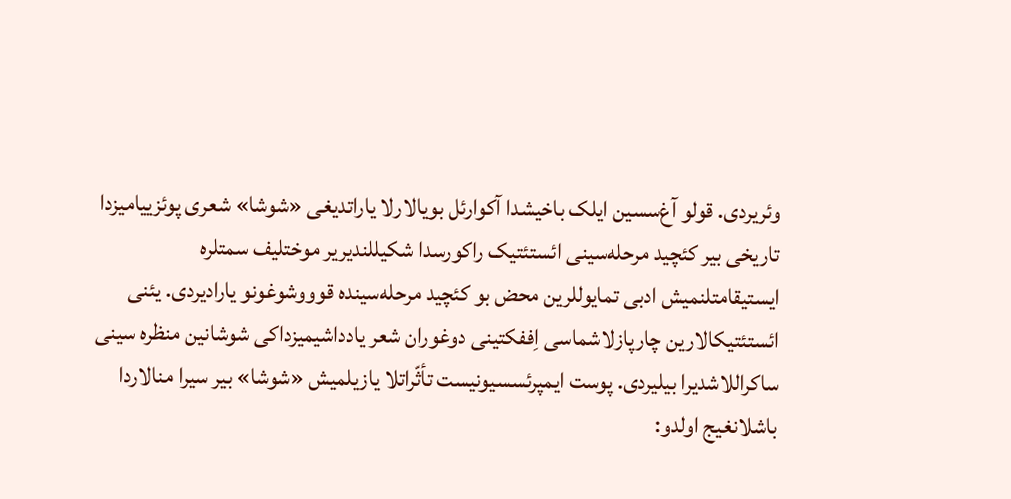وئریردی. قولو آغ‌سسین ایلک باخیشدا آکوارئل بویالارلا یاراتدیغی «شوشا» شعری پوئزییامیزدا تاریخی بیر کئچید مرحله‌‌سینی ائستئتیک راکورسدا شکیللندیریر موختلیف سمتلره ایستیقامتلنمیش ادبی تمایوللرین محض بو کئچید مرحله‌‌سینده قوووشوغونو یارادیردی. یئنی ائستئتیکالارین چارپازلاشماسی اِففکتینی دوغوران شعر یادداشیمیزداکی شوشانین منظره سینی ساکراللاشدیرا بیلیردی. پوست ایمپرئسسیونیست تأثّراتلا یازیلمیش «شوشا» بیر سیرا منالاردا باشلانغیج اولدو: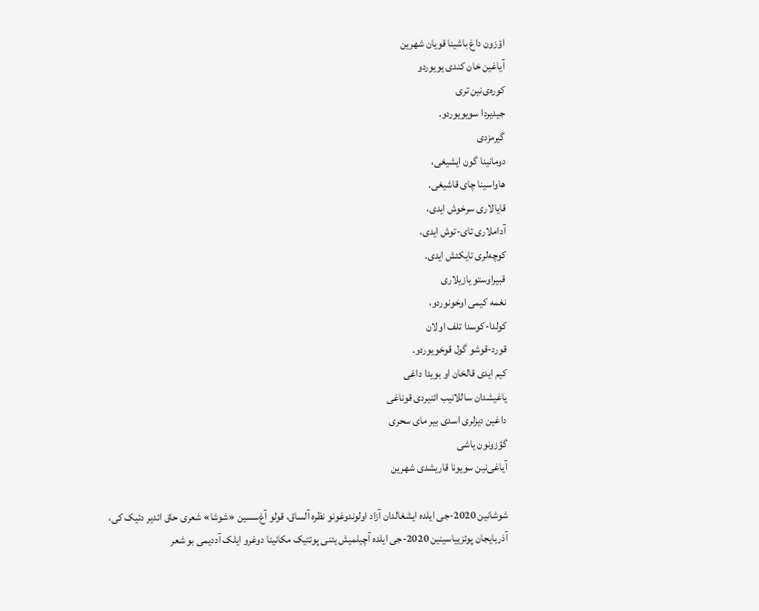اؤزون داغ باشینا قویان شهرین
آیاغین خان کندی یویوردو
کوره‌ی‌نین تری
جیدیردا سویویوردو.
گیرمزدی
دومانینا گون ایشیغی،
هاواسینا چای قاشیغی.
قایالاری سرخوش ایدی،
آداملاری تای-توش ایدی،
کوچه‌لری تایکئش ایدی.
قبیراوستو یازیلاری
نغمه کیمی اوخونوردو،
کولدا-کوسدا تلف اولان
قورد-قوشو گول قوخویوردو.
کیم ایدی قالخان او بویدا داغی
یاغیشدان ساللانیب ائنیردی قوناغی
داغین دیزلری اسدی بیر مای سحری
گؤزونون یاشی
آیاغی‌نین سویونا قاریشدی شهرین

شوشانین 2020-جی ایلده ایشغالدان آزاد اولوندوغونو نظره آلساق، قولو آغ‌سسین «شوشا» شعری حاق ائدیر دئیک کی، آذربایجان پوئزییاسینین 2020-جی ایلده آچیلمیش یئنی پوئتیک مکانینا دوغرو ایلک آددیمی بو شعر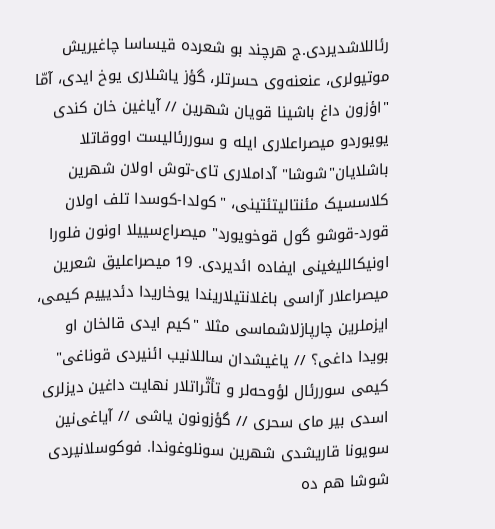رئاللاشدیردی‌.ج هرچند بو شعرده قیساسا چاغیریش موتیولری، عنعنه‌وی حسرتلر، گؤز یاشلاری یوخ ایدی، آمّا "اؤزون داغ باشینا قویان شهرین // آیاغین خان کندی یویوردو میصراعلاری ایله و سوررئالیست اووقاتلا باشلایان"شوشا" آداملاری تای-توش اولان شهرین کلاسسیک مئنتالیتئتینی، "کولدا-کوسدا تلف اولان قورد-قوشو گول قوخویورد" میصراع‌سییلا اونون فلورا اونیکاللیغینی ایفاده ائدیردی. 19 میصراعلیق شعرین میصراعلار آراسی باغلانتیلاریندا یوخاریدا دئدیییم کیمی، ایزملرین چارپازلاشماسی مثلا "کیم ایدی قالخان او بویدا داغی؟ // یاغیشدان ساللانیب ائنیردی قوناغی" کیمی سوررئال لؤوحه‌‌لر و تأثّراتلار نهایت داغین دیزلری اسدی بیر مای سحری // گؤزونون یاشی // آیاغی‌نین سویونا قاریشدی شهرین سونلوغوندا‌. فوکوسلانیردی شوشا هم ده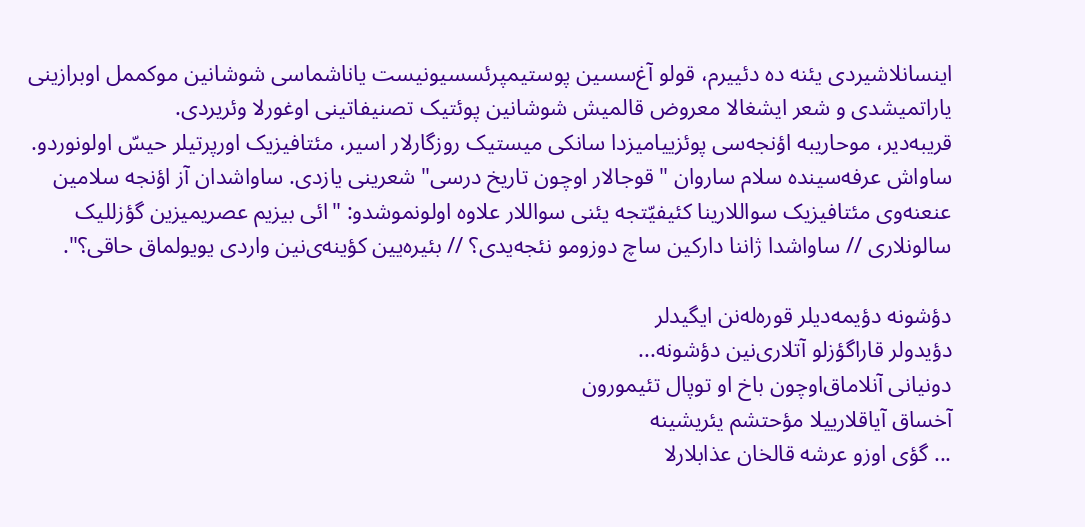اینسانلاشیردی یئنه ده دئییرم، قولو آغ‌سسین پوستیمپرئسسیونیست یاناشماسی شوشانین موکممل اوبرازینی یاراتمیشدی و شعر ایشغالا معروض قالمیش شوشانین پوئتیک تصنیفاتینی اوغورلا وئریردی.
قریبه‌دیر، موحاریبه‌‌ اؤنجه‌سی پوئزییامیزدا سانکی میستیک روزگارلار اسیر، مئتافیزیک اورپرتیلر حیسّ اولونوردو.
ساواش عرفه‌سینده سلام ساروان "قوجالار اوچون تاریخ درسی" شعرینی یازدی. ساواشدان آز اؤنجه سلامین عنعنه‌وی مئتافیزیک سواللارینا کئیفيّتجه یئنی سواللار علاوه‌ اولونموشدو: "ائی بیزیم عصریمیزین گؤزللیک سالونلاری // ساواشدا ژاننا دارکین ساچ دوزومو نئجه‌یدی؟ // بئیره‌یین کؤینه‌ی‌نین واردی یویولماق حاقی؟".

دؤشونه دؤیمه‌دیلر قوره‌له‌نن ایگیدلر
دؤیدولر قاراگؤزلو آتلاری‌نین دؤشونه...
دونیانی آنلاماق‌اوچون باخ او توپال تئیمورون
آخساق آیاقلارییلا مؤحتشم یئریشینه
... گؤی اوزو عرشه قالخان عذابلارلا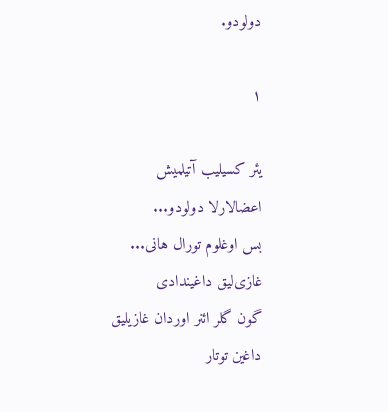دولودو.

۱

یئر کسیلیب آتیلمیش اعضالارلا دولودو...
بس اوغلوم تورال هانی...
غازی‌لیق داغیندادی
گون گلر ائنر اوردان غازیلیق داغین توتار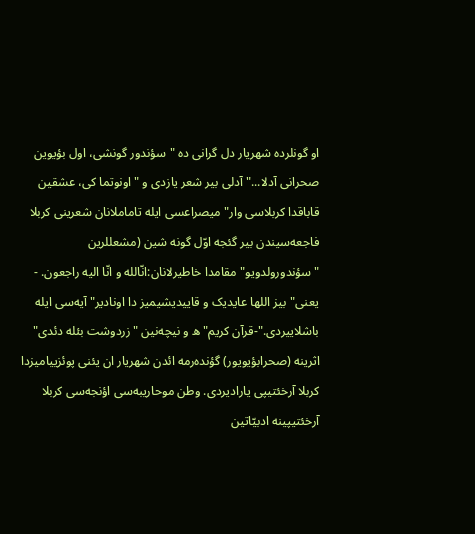او گونلرده شهریار دل گرانی ده "سؤندور گونشی، اول بؤیوین صحرانی آدلا..." آدلی بیر شعر یازدی و "اونوتما کی، عشقین قاباقدا کربلاسی وار" میصراعسی ایله تاماملانان شعرینی کربلا فاجعه‌‌سیندن بیر گئجه اوّل گونه شین (مشعللرین "سؤندورولدویو" مقامدا خاطیرلانان:انّا‌لله و انّا الیه راجعون. - یعنی"بیز اللها عایدیک و قاییدیشیمیز دا اونادیر" آیه‌سی ایله باشلاییردی."-قرآن کریم"ه و نیچه‌نین "زردوشت بئله دئدی" اثرینه (صحرابؤیویور) گؤنده‌رمه ائدن شهریار ان یئنی پوئزییامیزدا کربلا آرخئتیپی یارادیردی. وطن موحاریبه‌‌سی اؤنجه‌سی کربلا آرخئتیپینه ادبيّاتین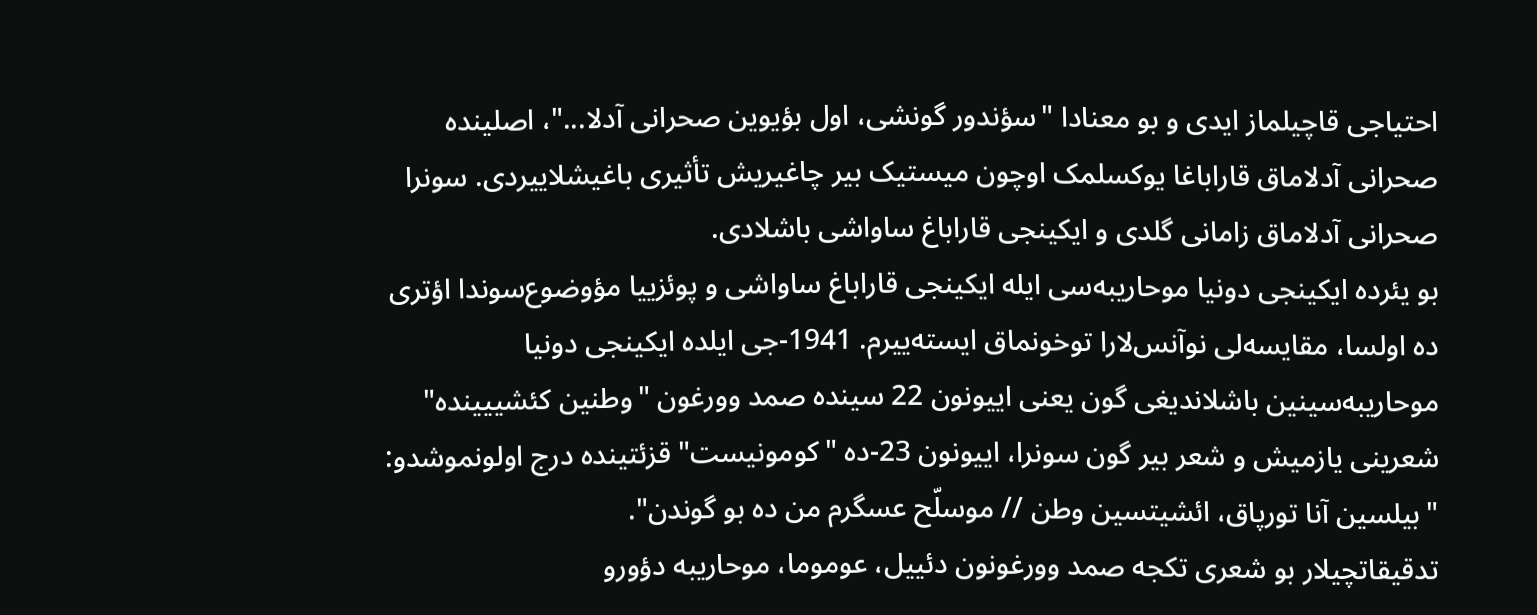احتیاجی قاچیلماز ایدی و بو معنادا "سؤندور گونشی، اول بؤیوین صحرانی آدلا‌..."، اصلینده صحرانی آدلاماق قاراباغا یوکسلمک اوچون میستیک بیر چاغیریش تأثیری باغیشلاییردی. سونرا صحرانی آدلاماق زامانی گلدی و ایکینجی قاراباغ ساواشی باشلادی.
بو یئرده ایکینجی دونیا موحاریبه‌‌سی ایله ایکینجی قاراباغ ساواشی و پوئزییا مؤوضوع‌سوندا اؤتری ده اولسا، مقایسه‌لی نوآنس‌لارا توخونماق ایسته‌ییرم. 1941-جی ایلده ایکینجی دونیا موحاریبه‌‌سینین باشلاندیغی گون یعنی اییونون 22 سینده صمد وورغون "وطنین کئشییینده" شعرینی یازمیش و شعر بیر گون سونرا، اییونون 23-ده "کومونیست" قزئتینده درج اولونموشدو: "بیلسین آنا تورپاق، ائشیتسین وطن // موسلّح عسگرم من ده بو گوندن".
تدقیقاتچیلار بو شعری تکجه صمد وورغونون دئییل، عوموما، موحاریبه‌‌ دؤورو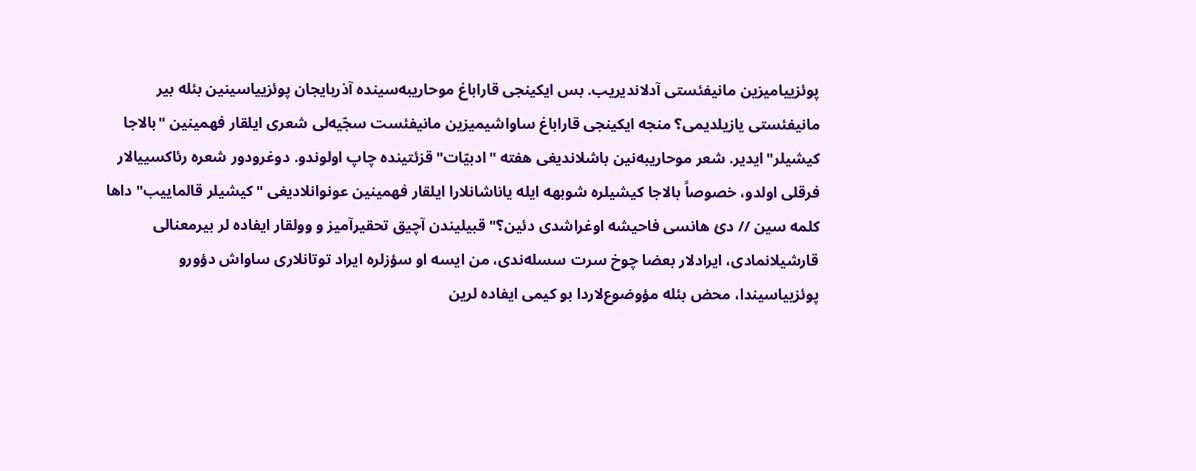پوئزییامیزین مانیفئستی آدلاندیریب. بس ایکینجی قاراباغ موحاریبه‌‌سینده آذربایجان پوئزییاسینین بئله بیر مانیفئستی یازیلدیمی؟ منجه ایکینجی قاراباغ ساواشیمیزین مانیفئست سجّیه‌لی شعری ایلقار فهمینین "بالاجا کیشیلر"ایدیر. شعر موحاریبه‌‌نین باشلاندیغی هفته "ادبيّات" قزئتینده چاپ اولوندو. دوغرودور شعره رئاکسییالار فرقلی اولدو، خصوصاً بالاجا کیشیلره شوبهه ایله یاناشانلارا ایلقار فهمینین عونوانلادیغی "کیشیلر قالماییب" داها کلمه سین // دئ هانسی فاحیشه‌‌ اوغراشدی دئین؟" قبیلیندن آچیق تحقیرآمیز و وولقار ایفاده لر بیرمعنالی قارشیلانمادی، ایرادلار بعضا چوخ سرت سسله‌ندی، من ایسه او سؤزلره ایراد توتانلاری ساواش دؤورو پوئزییاسیندا، محض بئله مؤوضوع‌لاردا بو کیمی ایفاده لرین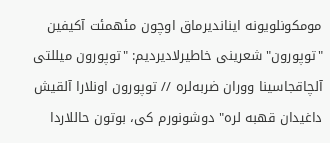مومکونلویونه ایناندیرماق اوچون مئهمئت آکیفین "توپورون" شعرینی خاطیرلادیردیم: "توپورون میللتی آلچاقجاسینا ووران ضربه‌‌لره // توپورون اونلارا آلقیش داغیدان قهبه لره" دوشونورم کی، بوتون حاللاردا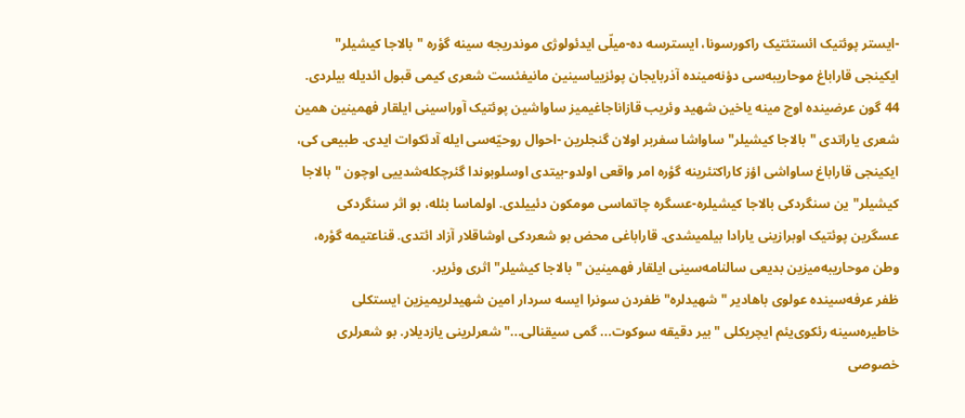-ایستر پوئتیک ائستئتیک راکورسونا، ایسترسه ده-میلّی ایدئولوژی موندریجه سینه گؤره "بالاجا کیشیلر" ایکینجی قاراباغ موحاریبه‌‌سی دؤنه‌مینده آذربایجان پوئزییاسینین مانیفئست شعری کیمی قبول ائدیله بیلردی. 44 گون عرضینده اوچ مینه یاخین شهید وئریب قازاناجاغیمیز ساواشین پوئتیک آوراسینی ایلقار فهمینین همین شعری یاراتدی "بالاجا کیشیلر" ساواشا سفربر اولان گنجلرین -احوال روحیّه‌سی ایله آدئکوات ایدی. طبیعی کی، ایکینجی قاراباغ ساواشی اؤز کاراکتئرینه گؤره امر واقعی اولدو-بیتدی اوسلوبوندا گئرچکله‌شدییی اوچون "بالاجا کیشیلر"ین سنگردکی بالاجا کیشیلره-عسگره چاتماسی مومکون دئییلدی. اولماسا بئله، بو اثر سنگردکی عسگرین پوئتیک اوبرازینی یارادا بیلمیشدی. قاراباغی محض بو شعردکی اوشاقلار آزاد ائتدی. قناعتیمه گؤره، وطن موحاریبه‌‌میزین بدیعی سالنامه‌سینی ایلقار فهمینین "بالاجا کیشیلر" اثری وئریر.
ظفر عرفه‌سینده عولوی باهادیر "شهیدلره" ظفردن سونرا ایسه سردار امین شهیدلریمیزین ایستکلی خاطیره‌سینه رئکوی‌یئم ایچریکلی "بیر دقیقه سوکوت... گمی سیقنالی..." شعرلرینی یازدیلار. بو شعرلری خصوصی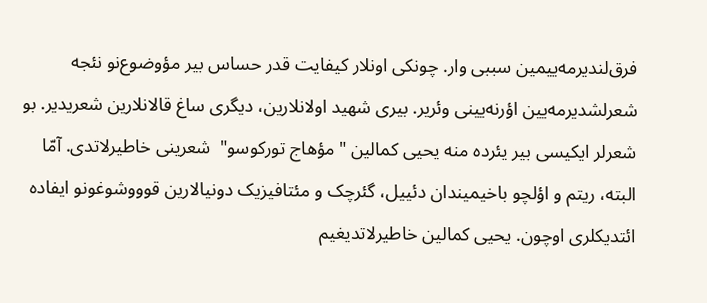فرق‌لندیرمه‌ییمین سببی وار. چونکی اونلار کیفایت قدر حساس بیر مؤوضوع‌نو نئجه شعرلشدیرمه‌یین اؤرنه‌یینی وئریر. بیری شهید اولانلارین، دیگری ساغ قالانلارین شعریدیر. بو شعرلر ایکیسی بیر یئرده منه یحیی کمالین "مؤهاج تورکوسو"  شعرینی خاطیرلاتدی. آمّا البته‌‌، ریتم و اؤلچو باخیمیندان دئییل، گئرچک و مئتافیزیک دونیالارین قوووشوغونو ایفاده ائتدیکلری اوچون. یحیی کمالین خاطیرلاتدیغیم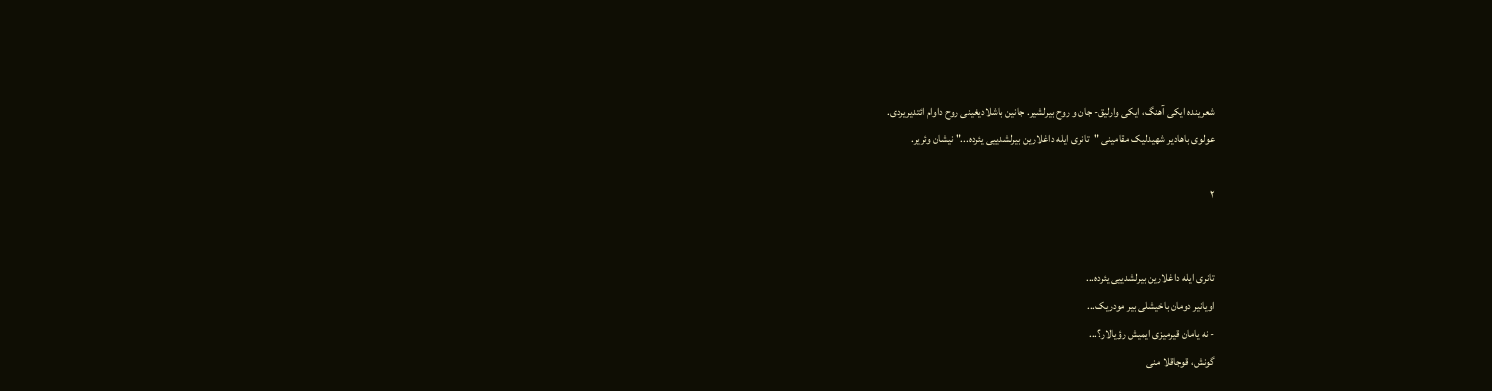شعرینده ایکی آهنگ، ایکی وارلیق- جان و روح بیرلشیر. جانین باشلادیغینی روح داوام ائتدیریردی.
عولوی باهادیر شهیدلیک مقامینی "تانری ایله داغلارین بیرلشدییی یئرده..." نیشان وئریر.

۲


تانری ایله داغلارین بیرلشدییی یئرده...
اویانیر دومان باخیشلی بیر مودریک...
- نه یامان قیرمیزی ایمیش رؤیالار؟...
گونش، قوجاقلا منی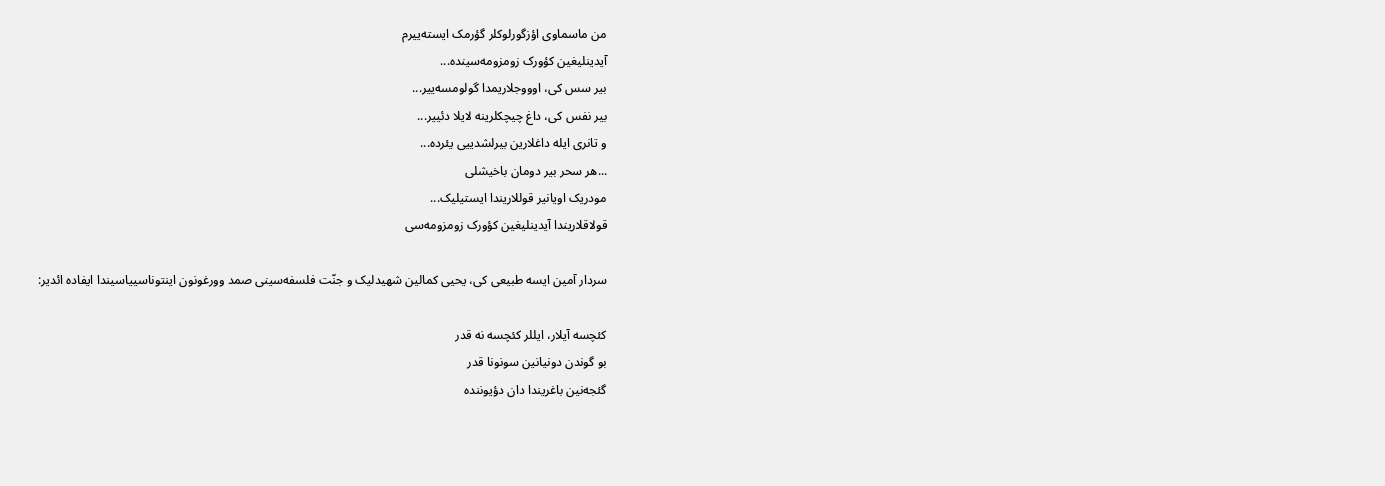من ماسماوی اؤزگورلوکلر گؤرمک ایسته‌ییرم
آیدینلیغین کؤورک زومزومه‌سینده...
بیر سس کی، اوووجلاریمدا گولومسه‌ییر...
بیر نفس کی، داغ چیچکلرینه لایلا دئییر...
و تانری ایله داغلارین بیرلشدییی یئرده...
...هر سحر بیر دومان باخیشلی
مودریک اویانیر قوللاریندا ایستیلیک...
قولاقلاریندا آیدینلیغین کؤورک زومزومه‌سی

سردار آمین ایسه طبیعی کی، یحیی کمالین شهیدلیک و جنّت فلسفه‌سینی صمد وورغونون اینتوناسییاسیندا ایفاده ائدیر:

کئچسه آیلار، ایللر کئچسه نه قدر
بو گوندن دونیانین سونونا قدر
گئجه‌نین باغریندا دان دؤیوننده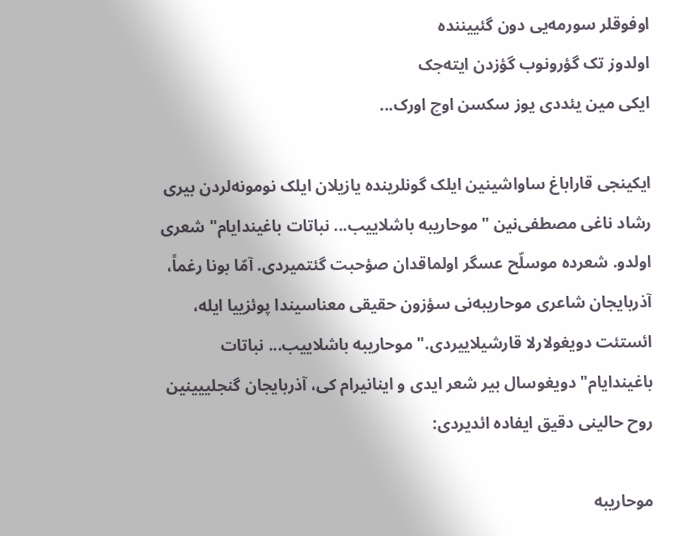اوفوقلر سورمه‌یی دون گئییننده
اولدوز تک گؤرونوب گؤزدن ایته‌جک
ایکی مین یئددی یوز سکسن اوچ اورک...

ایکینجی قاراباغ ساواشینین ایلک گونلرینده یازیلان ایلک نومونه‌لردن بیری رشاد ناغی مصطفی‌نین "موحاریبه‌‌ باشلاییب... نباتات باغیندایام" شعری اولدو. شعرده موسلّح عسگر اولماقدان صؤحبت گئتمیردی. آمّا بونا رغماً، آذربایجان شاعری موحاریبه‌‌نی سؤزون حقیقی معناسیندا پوئزییا ایله، ائستئت دویغولارلا قارشیلاییردی." موحاریبه‌‌ باشلاییب... نباتات باغیندایام" دویغوسال بیر شعر ایدی و اینانیرام کی، آذربایجان گنجلییینین روح حالینی دقیق ایفاده ائدیردی:

موحاریبه‌‌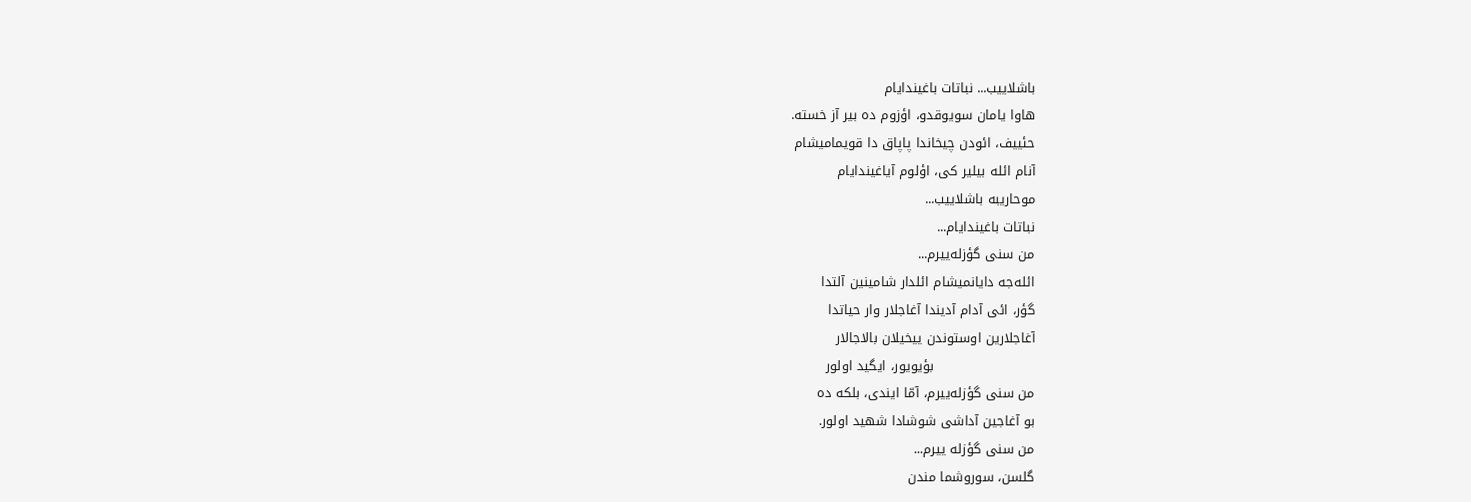باشلاییب... نباتات باغیندایام
هاوا یامان سویوقدو، اؤزوم ده بیر آز خسته.
حئییف، ائودن چیخاندا پاپاق دا قویمامیشام
آنام ائله بیلیر کی، اؤلوم آیاغیندایام
موحاریبه‌‌ باشلاییب...
نباتات باغیندایام...
من سنی گؤزله‌ییرم...
ائله‌جه دایانمیشام ائلدار شامینین آلتدا
گؤر، ائی آدام آدیندا آغاجلار وار حیاتدا
آغاجلارین اوستوندن ییخیلان بالاجالار
                       بؤیویور، ایگید اولور
من سنی گؤزله‌ییرم، آمّا ایندی، بلکه ده
بو آغاجین آداشی شوشادا شهید اولور.
من سنی گؤزله ییرم...
گلسن، سوروشما مندن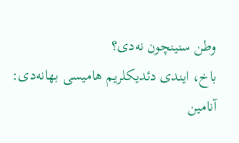وطن سنینچون نه‌دی؟
باخ، ایندی دئدیکلریم هامیسی بهانه‌دی:
آنامین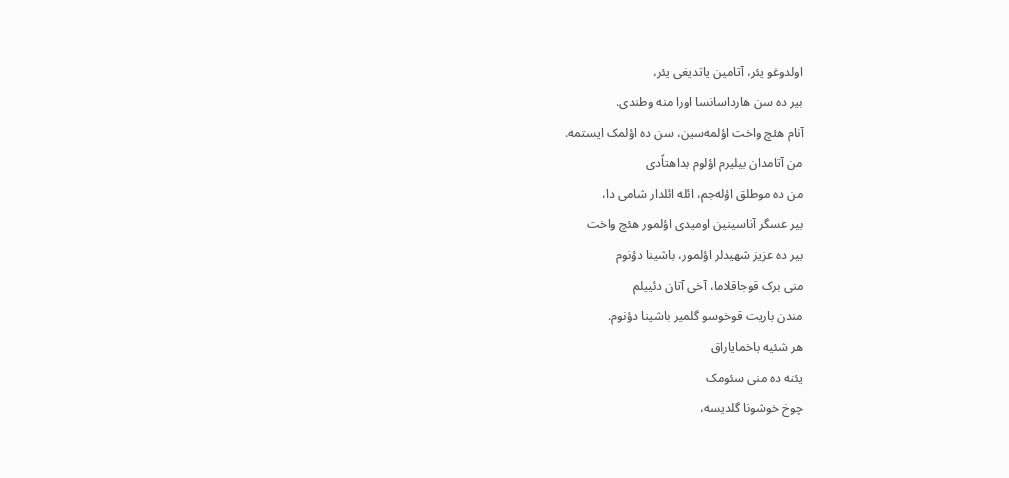اولدوغو یئر، آتامین یاتدیغی یئر،
بیر ده سن هارداسانسا اورا منه وطندی.
آنام هئچ واخت اؤلمه‌سین، سن ده اؤلمک ایستمه.
من آتامدان بیلیرم اؤلوم بداهتاًدی
من ده موطلق اؤله‌جم، ائله ائلدار شامی دا،
بیر عسگر آناسینین اومیدی اؤلمور هئچ واخت
بیر ده عزیز شهیدلر اؤلمور، باشینا دؤنوم
منی برک قوجاقلاما، آخی آتان دئییلم
مندن باریت قوخوسو گلمیر باشینا دؤنوم.
هر شئیه باخمایاراق
یئنه ده منی سئومک
چوخ خوشونا گلدیسه،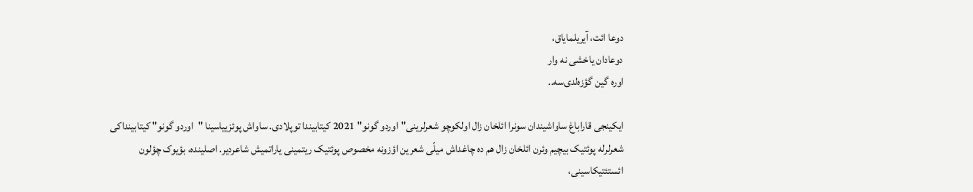دوعا ائت، آیریلمایاق،
دوعادان یاخشی نه وار
اوره گین گؤزه‌لدی‌سه..

ایکینجی قاراباغ ساواشیندان سونرا ائلخان زال اولکوچو شعرلرینی" اوردو گونو" 2021 کیتابیندا توپلادی. ساواش پوئزییاسینا "اوردو گونو" کیتابینداکی شعرلرله پوئتیک بیچیم وئرن ائلخان زال هم ده چاغداش میلّی شعرین اؤزونه مخصوص پوئتیک ریتمینی یاراتمیش شاعردیر. اصلینده، بؤیوک چؤلون ائستئتیکاسینی،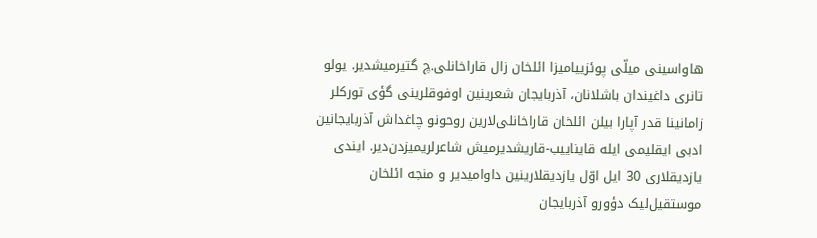هاواسینی میلّی پوئزییامیزا ائلخان زال قاراخانلی.چ گتیرمیشدیر. یولو تانری داغیندان باشلانان، آذربایجان شعرینین اوفوقلرینی گؤی تورکلر زامانینا قدر آپارا بیلن ائلخان قاراخانلی‌لارین روحونو چاغداش آذربایجانین ادبی ایقلیمی ایله قایناییب-قاریشدیرمیش شاعرلریمیزدن‌دیر. ایندی یازدیقلاری 30 ایل اوّل یازدیقلارینین داوامیدیر و منجه ائلخان موستقیل‌لیک دؤورو آذربایجان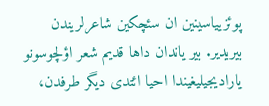پوئزییاسینین ان سئچکین شاعرلریندن بیریدیر. بیر یاندان داها قدیم شعر اؤلچوسونو یارادیجیلیغیندا احیا ائتدی دیگر طرفدن،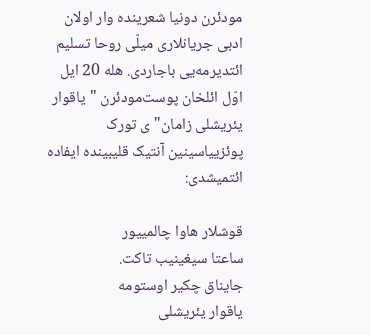مودئرن دونیا شعرینده وار اولان ادبی جریانلاری میلّی روحا تسلیم ائتدیرمه‌یی باجاردی. هله 20 ایل اوّل ائلخان پوست‌مودئرن "یاقوار یئریشلی زامان"ی تورک پوئزییاسینین آنتیک قلیبینده ایفاده ائتمیشدی:

قوشلار هاوا چالمییور
ساعتا سیغینیب تاکت.
جایناق چکیر اوستومه
یاقوار یئریشلی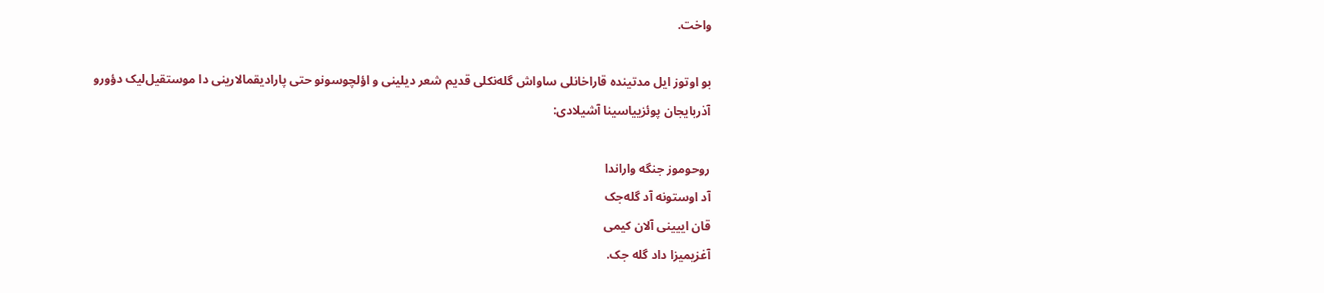واخت.

بو اوتوز ایل مدتینده قاراخانلی ساواش گله‌نکلی قدیم شعر دیلینی و اؤلچوسونو حتی پارادیقمالارینی دا موستقیل‌لیک دؤورو آذربایجان پوئزییاسینا آشیلادی:

روحوموز جنگه واراندا
آد اوستونه آد گله‌جک
قان اییینی آلان کیمی
آغزیمیزا داد گله جک.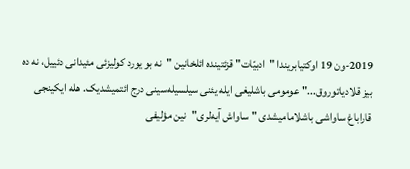2019-ون 19 اوکتیابریندا "ادبيّات" قزئتینده ائلخانین "نه بو یورد کولیزئی مئیدانی دئییل، نه ده بیز قلادیاتوروق..." عومومی باشلیغی ایله یئنی سیلسیله‌سینی درج ائتمیشدیک. هله ایکینجی قاراباغ ساواشی باشلامامیشدی " ساواش آیه‌لری"نین مؤلیفی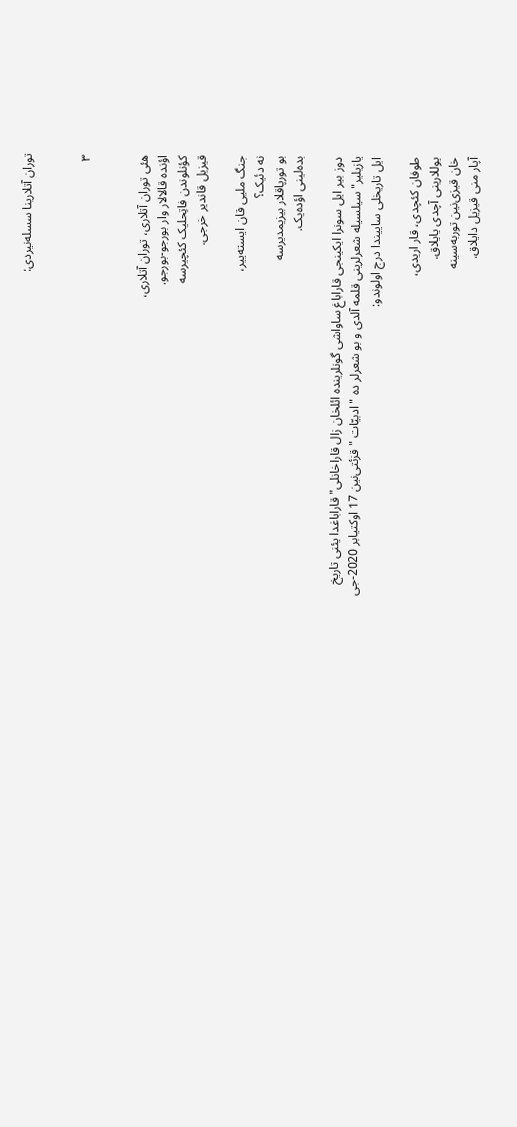توران آتلارینا سسله‌نیردی:


۳


هئی توران آتلاری، توران آتلاری،
اؤنده قالالار وار بورجو-بورجو.
کؤنلوندن فاتِحلیک کئچیرسه
قیزیل قاندیر خرجی.

جنگ ملیی قان ایسته‌ییر،
نه دئیک؟
بو تورپاقلار بیزیمدیرسه
بده‌لینی اؤده‌یک.

دوز بیر ایل سونرا ایکینجی قاراباغ ساواشی گونلرینده ائلخان زال قاراخانلی" قاراباغدا یئنی تاریخ یازیلیر" سیلسیله شعرلرینی قلمه آلدی و بو شعرلر ده "ادبيّات "قزئتی‌نین 17 اوکتیابر 2020-جی ایل تاریخلی ساییندا درج اولوندو:

طوفان کئچدی، قار اریدی،
یوللارینی آچدی یایلاق.
خان قیزی‌نین توربه‌سینه
آپار منی قیزیل دایلاق.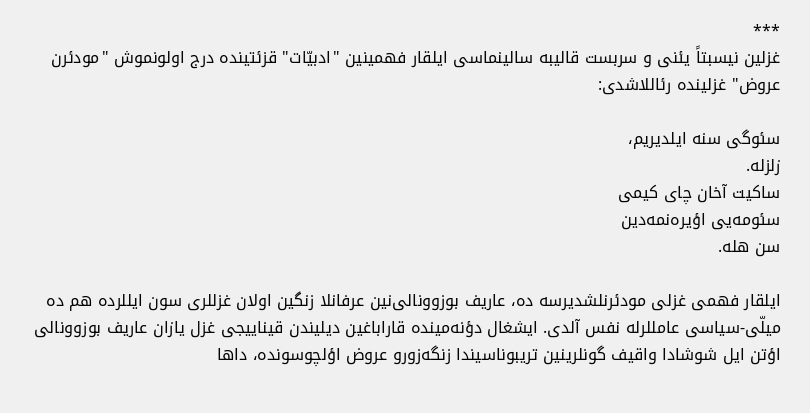***
غزلین نیسبتاً یئنی و سربست قالیبه سالینماسی ایلقار فهمینین "ادبيّات" قزئتینده درج اولونموش "مودئرن عروض" غزلینده رئاللاشدی:

سئوگی سنه ایلدیریم،
زلزله‌‌.
ساکیت آخان چای کیمی
سئومه‌یی اؤیره‌نمه‌دین
سن هله.

ایلقار فهمی غزلی مودئرنلشدیرسه ده، عاریف بوزوونالی‌نین عرفانلا زنگین اولان غزللری سون ایللرده هم ده میلّی-سیاسی عامللرله نفس آلدی. ایشغال دؤنه‌مینده قاراباغین دیلیندن قیناییجی غزل یازان عاریف بوزوونالی اؤتن ایل شوشادا واقیف گونلرینین تریبوناسیندا زنگه‌زورو عروض اؤلچوسونده، داها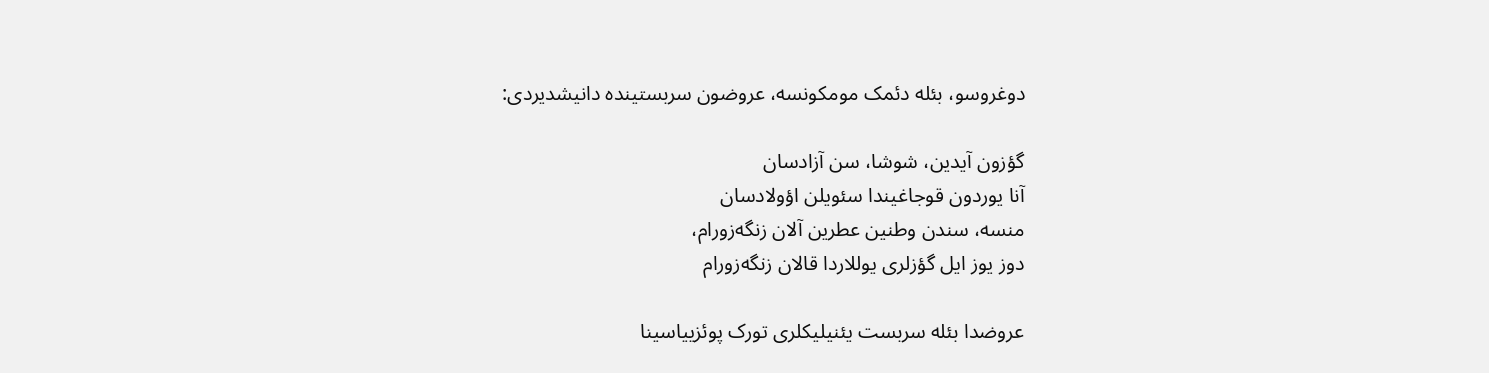دوغروسو، بئله دئمک مومکونسه، عروضون سربستینده دانیشدیردی:

گؤزون آیدین، شوشا، سن آزادسان
آنا یوردون قوجاغیندا سئویلن اؤولادسان
منسه، سندن وطنین عطرین آلان زنگه‌زورام،
دوز یوز ایل گؤزلری یوللاردا قالان زنگه‌زورام

عروضدا بئله سربست یئنیلیکلری تورک پوئزییاسینا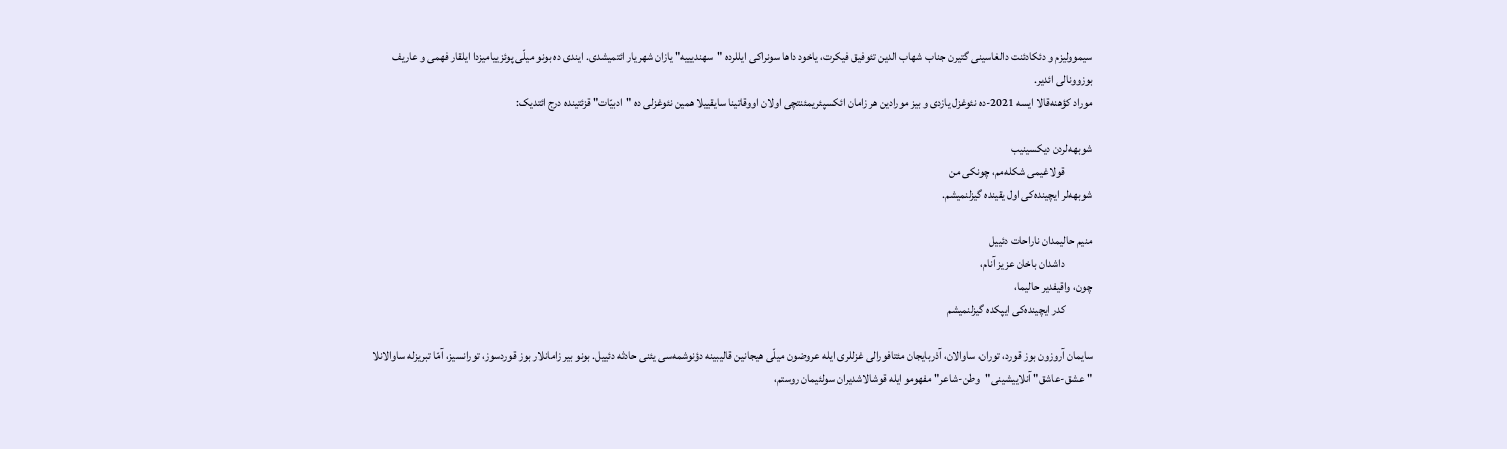سیموولیزم و دئکادئنت دالغاسینی گتیرن جناب شهاب الدین تئوفیق فیکرت، یاخود داها سونراکی ایللرده "سهندیییه" یازان شهریار ائتمیشدی. ایندی ده بونو میلّی پوئزییامیزدا ایلقار فهمی و عاریف بوزوونالی ائدیر.
موراد کؤهنه‌قالا ایسه 2021-ده نئوغزل یازدی و بیز مورادین هر زامان ائکسپئریمئنتچی اولان اووقاتینا سایقییلا همین نئوغزلی ده "ادبيّات" قزئتینده درج ائتدیک:

شوبهه‌لردن دیکسینیب
            قولاغیمی شکله‌مم، چونکی من
شوبهه‌لر ایچینده‌کی اول یقینده گیزلنمیشم.

منیم حالیمدان ناراحات دئییل
            داشدان باخان عزیز آنام،
چون، واقیفدیر حالیما،
            کدر ایچینده‌کی ایپکده گیزلنمیشم

سایمان آروزون بوز قورد، توران، ساوالان، آذربایجان مئتافورالی غزللری ایله عروضون میلّی هیجانین قالیبینه دؤنوشمه‌سی یئنی حادثه‌‌ دئییل. بونو بیر زامانلار بوز قوردسوز، تورانسیز، آمّا تبریزله ساوالانلا "عشق-عاشق" آنلاییشینی"وطن-شاعر" مفهومو ایله قوشالاشدیران سولئیمان روستم،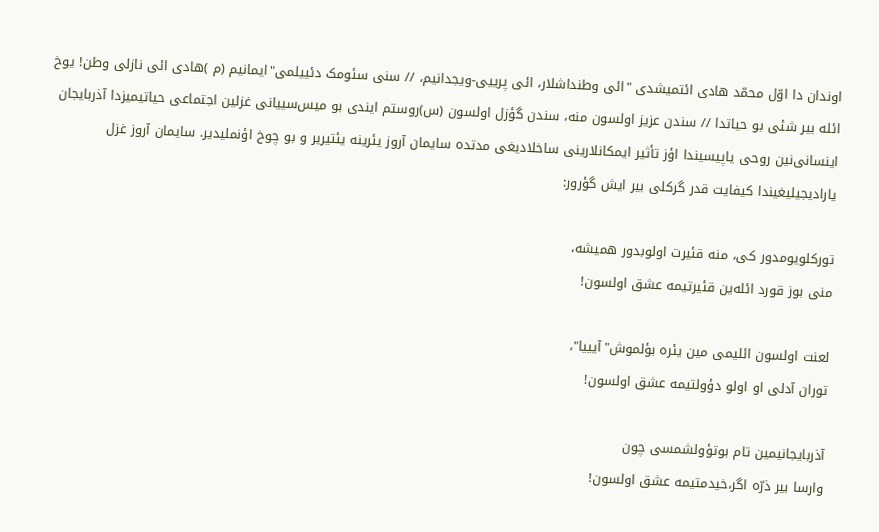اوندان دا اوّل محمّد هادی ائتمیشدی‌ "ائی وطنداشلار، ائی پرییی-ویجدانیم، // سنی سئومک دئییلمی"ایمانیم (م )هادی ائی نازلی وطن! یوخ ائله بیر شئی بو حیاتدا // سندن عزیز اولسون منه، سندن گؤزل اولسون (س)روستم ایندی بو میس‌سییانی غزلین اجتماعی حیاتیمیزدا آذربایجان اینسانی‌نین روحی یاپیسیندا اؤز تأثیر ایمکانلارینی ساخلادیغی مدتده سایمان آروز یئرینه یئتیریر و بو چوخ اؤنملیدیر. سایمان آروز غزل یارادیجیلیغیندا کیفایت قدر گرکلی بیر ایش گؤرور:

تورکلویومدور کی، منه قئیرت اولوبدور همیشه،
منی بوز قورد ائله‌ین قئیرتیمه عشق اولسون!

لعنت اولسون ائلیمی مین یئره بؤلموش"آیییا"،
توران آدلی او اولو دؤولتیمه عشق اولسون!

آذربایجانیمین تام بوتؤولشمسی چون
وارسا بیر ذرّه‌‌ اگر،‌خیدمتیمه عشق اولسون!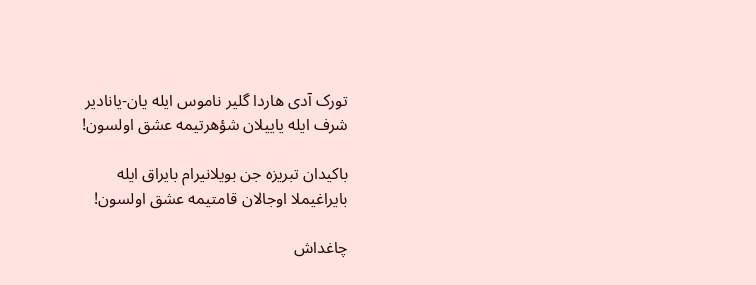تورک آدی هاردا گلیر ناموس ایله یان-یانادیر
شرف ایله یاییلان شؤهرتیمه عشق اولسون!

باکیدان تبریزه جن بویلانیرام بایراق ایله
بایراغیملا اوجالان قامتیمه عشق اولسون!

چاغداش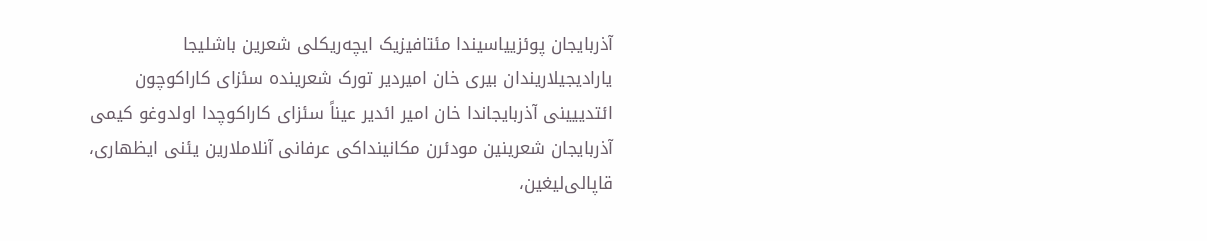آذربایجان پوئزییاسیندا مئتافیزیک ایچه‌ریکلی شعرین باشلیجا یارادیجیلاریندان بیری خان امیردیر تورک شعرینده سئزای کاراکوچون ائتدییینی آذربایجاندا خان امیر ائدیر عیناً سئزای کاراکوچدا اولدوغو کیمی آذربایجان شعرینین مودئرن مکانینداکی عرفانی آنلاملارین یئنی ایظهاری، قاپالی‌لیغین،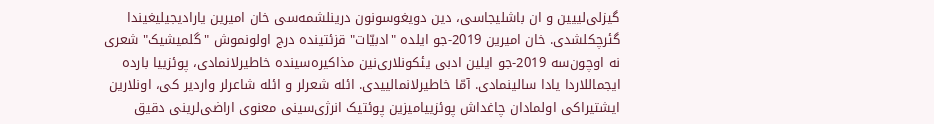گیزلی‌لییین و ان باشلیجاسی، دین دویغوسونون درینلشمه‌سی خان امیرین یارادیجیلیغیندا گئرچکلشدی. خان امیرین 2019-جو ایلده "ادبيّات" قزئتینده درج اولونموش "گلمیشیک" شعری نه اوچون‌سه 2019-جو ایلین ادبی یئکونلاری‌نین مذاکیره‌سینده خاطیرلانمادی، پوئزییا بارده ایجماللاردا یادا سالینمادی. آمّا خاطیرلانمالییدی. ائله شعرلر و ائله شاعرلر واردیر کی، اونلارین ایشتیراکی اولمادان چاغداش پوئزییامیزین پوئتیک انرژی‌سینی معنوی اراضی‌لرینی دقیق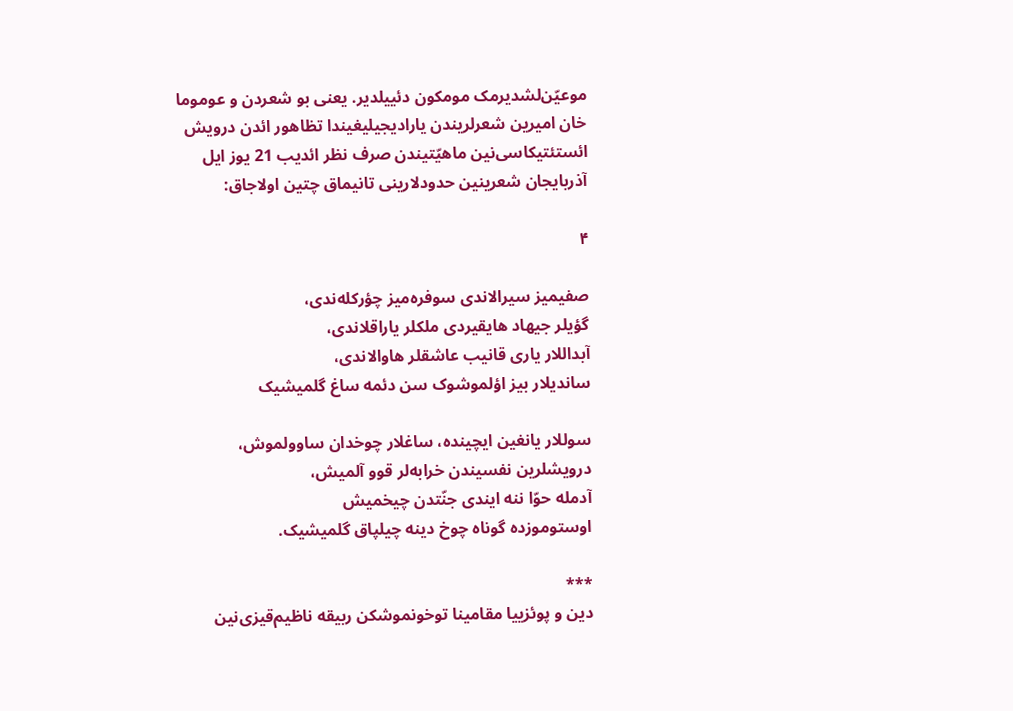موعيّن‌لشدیرمک مومکون دئییلدیر. یعنی بو شعردن و عوموما خان امیرین شعرلریندن یارادیجیلیغیندا تظاهور ائدن درویش ائستئتیکاسی‌نین ماهیّتیندن صرف نظر ائدیب 21 یوز ایل آذربایجان شعرینین حدودلارینی تانیماق چتین اولاجاق:

۴

صفیمیز سیرالاندی سوفره‌میز چؤرکله‌ندی،
گؤیلر جیهاد هایقیردی ملکلر یاراقلاندی،
آبداللار یاری قانیب عاشقلر هاوالاندی،
ساندیلار بیز اؤلموشوک سن دئمه ساغ گلمیشیک

سوللار یانغین ایچینده، ساغلار چوخدان ساوولموش،
درویشلرین نفسیندن خرابه‌لر قوو آلمیش،
آدمله حوّا ننه ایندی جنّتدن چیخمیش
اوستوموزده گوناه چوخ دینه چیلپاق گلمیشیک.

***
دین و پوئزییا مقامینا توخونموشکن ربیقه ناظیم‌قیزی‌نین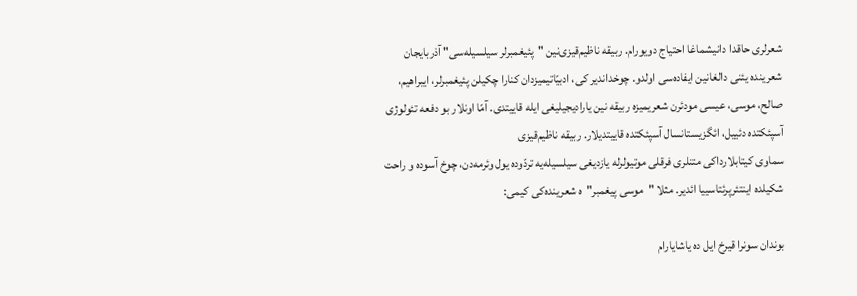شعرلری حاقدا دانیشماغا احتیاج دویورام. ربیقه ناظیم‌قیزی‌نین "پئیغمبرلر سیلسیله‌سی" آذربایجان شعرینده یئنی دالغانین ایفاده‌سی اولدو. چوخداندیر کی، ادبيّاتیمیزدان کنارا چکیلن پئیغمبرلر، ایبراهیم، صالح، موسی، عیسی مودئرن شعریمیزه ربیقه نین یارادیجیلیغی ایله قاییتدی. آمّا اونلار بو دفعه‌ تئولوژی آسپئکتده دئییل، ائگزیستانسال آسپئکتده قاییتدیلار. ربیقه ناظیم‌قیزی
سماوی کیتابلارداکی متنلری فرقلی موتیولرله یازدیغی سیلسیله‌یه تردّوده یول وئرمه‌دن، چوخ آسوده و راحت شکیلده اینتئرپرئتاسییا ائدیر. مثلا "موسی پیغمبر"ه شعرینده‌کی کیمی:

بوندان سونرا قیرخ ایل ده یاشایارام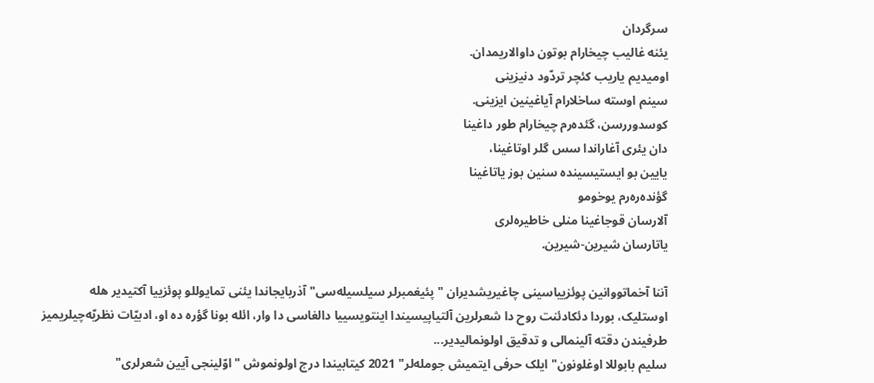سرگردان
یئنه غالیب چیخارام بوتون داوالاریمدان.
اومیدیم یاریب کئچر تردّود دنیزینی
سینم اوسته ساخلارام آیاغینین ایزینی.
کوسدوررسن، گئده‌رم چیخارام طور داغینا
دان یئری آغاراندا سس گلر اوتاغینا،
یایین بو ایستیسینده سنین بوز یاتاغینا
گؤنده‌ره‌رم یوخومو
آلارسان قوجاغینا منلی خاطیره‌لری
یاتارسان شیرین-شیرین.

آننا آخماتووانین پوئزییاسینی چاغیریشدیران "پئیغمبرلر سیلسیله‌سی" آذربایجاندا یئنی تمایوللو پوئزییا آکتیدیر‌ هله اوستلیک، بوردا دئکادئنت روح دا شعرلرین آلتیاپیسیندا اینتویسییا دالغاسی دا وار، ائله بونا گؤره ده او، ادبيّات نظريّه‌چیلریمیز طرفیندن دقته آلینمالی و تدقیق اولونمالیدیر...
سلیم بابوللا اوغلونون" ایلک حرفی ایتمیش جومله‌‌لر" 2021 کیتابیندا درج اولونموش "اوّلینجی آیین شعرلری"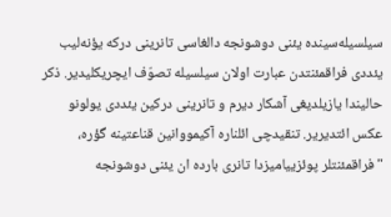سیلسیله‌سینده یئنی دوشونجه دالغاسی تانرینی درکه یؤنه‌لیب یئددی فراقمئنتدن عبارت اولان سیلسیله تصوّف ایچریکلیدیر. ذکر حالیندا یازیلدیغی آشکار دیرم و تانرینی درکین یئددی یولونو عکس ائتدیریر‌. تنقیدچی ائلناره آکیمووانین قناعتینه گؤره، "فراقمئنتلر پوئزییامیزدا تانری بارده ان یئنی دوشونجه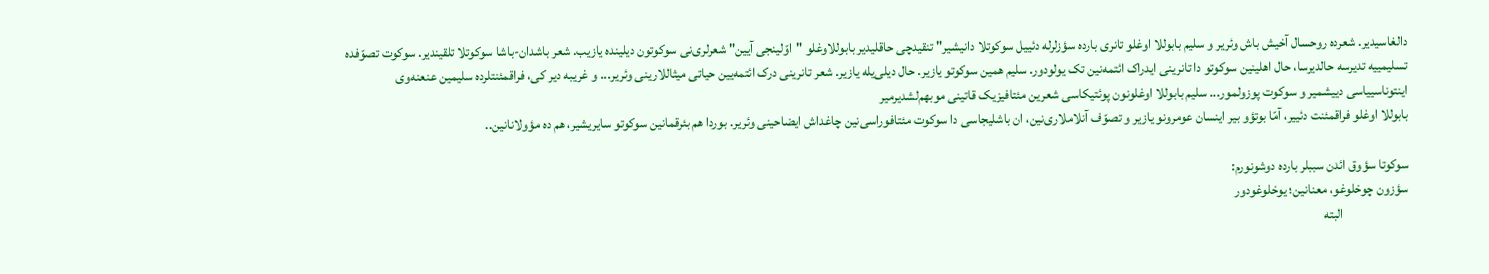دالغاسیدیر. شعرده روحسال آخیش باش وئریر و سلیم بابوللا اوغلو تانری بارده سؤزلرله دئییل سوکوتلا دانیشیر" تنقیدچی حاقلیدیر بابوللاوغلو "اوّلینجی آیین" شعرلری‌نی سوکوتون دیلینده یازیب. شعر باشدان-باشا سوکوتلا تلقیندیر. سوکوت تصوّفده تسلیمییه تدیرسه حالدیرسا، حال اهلینین سوکوتو دا تانرینی ایدراک ائتمه‌نین تک یولودور. سلیم همین سوکوتو یازیر. حال دیلی‌یله یازیر. شعر تانرینی درک ائتمه‌یین حیاتی میثاللارینی وئریر... و غریبه دیر کی، فراقمئنتلرده سلیمین عنعنه‌وی اینتوناسییاسی ديیشمیر و سوکوت پوزولمور... سلیم بابوللا اوغلونون پوئتیکاسی شعرین مئتافیزیک قاتینی موبهم‌لشدیرمیر
بابوللا اوغلو فراقمئنت دئییر، آمّا بوتؤو بیر اینسان عومرونو یازیر و تصوّف آنلاملاری‌نین، ان باشلیجاسی دا سوکوت مئتافوراسی‌نین چاغداش ایضاحینی وئریر. بوردا هم بئرقمانین سوکوتو سایریشیر، هم ده مؤولانانین..

سوکوتا سؤوق ائدن سببلر بارده دوشونورم:
سؤزون چوخلوغو، معنانین؛ یوخلوغودور
                        البته‌‌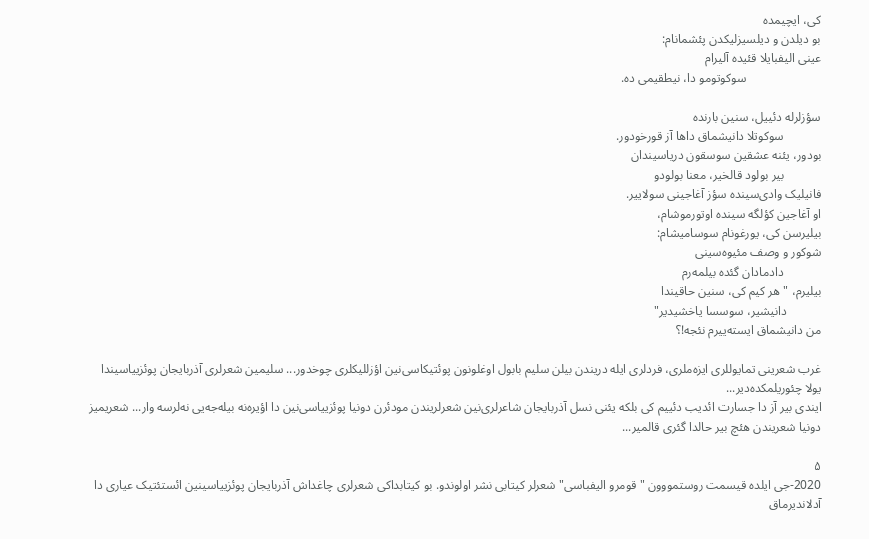کی، ایچیمده
بو دیلدن و دیلسیزلیکدن پئشمانام:
عینی الیفبایلا قئیده آلیرام
                        سوکوتومو دا، نیطقیمی ده.

سؤزلرله دئییل، سنین بارنده
            سوکوتلا دانیشماق داها آز قورخودور.
بودور، یئنه عشقین سوسقون دریاسیندان
            بیر بولود قالخیر، معنا بولودو
فانیلیک وادی‌سینده سؤز آغاجینی سولاییر.
او آغاجین کؤلگه سینده اوتورموشام،
بیلیرسن کی، یورغونام سوسامیشام:
شوکور و وصف مئیوه‌سینی
            دادمادان گئده‌ بیلمه‌رم
بیلیرم، "هر کیم کی، سنین حاقیندا
           دانیشیر، سوسسا یاخشیدیر"
من دانیشماق ایسته‌ییرم نئجه!؟

غرب شعرینی تمایوللری ایزه‌ملری، فردلری ایله دریندن بیلن سلیم بابول اوغلونون پوئتیکاسی‌نین اؤزللیکلری چوخدور... سلیمین شعرلری آذربایجان پوئزییاسیندا یولا چئوریلمکده‌دیر...
ایندی بیر آز دا جسارت ائدیب دئییم کی بلکه یئنی نسل آذربایجان شاعرلری‌نین شعرلریندن مودئرن دونیا پوئزییاسی‌نین دا اؤیره‌نه بیله‌جه‌یی نه‌لرسه وار... شعریمیز دونیا شعریندن هئچ بیر حالدا گئری قالمیر...

۵
2020-جی ایلده قیسمت روستمووون " قومرو الیفباسی" شعرلر کیتابی نشر اولوندو. بو کیتابداکی شعرلری چاغداش آذربایجان پوئزییاسینین ائستئتیک عیاری دا آدلاندیرماق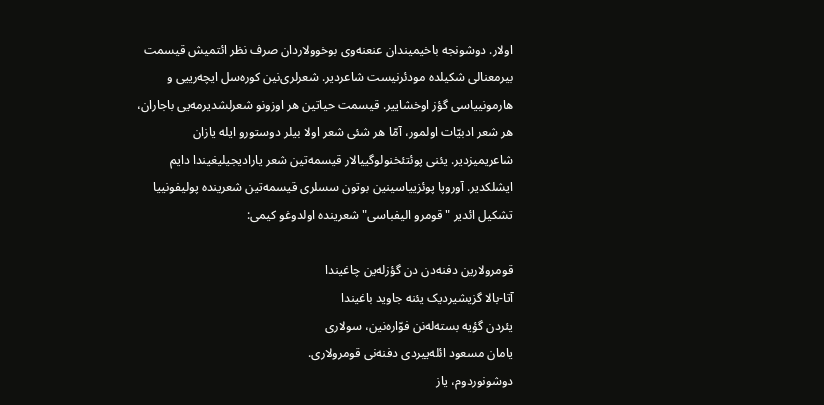اولار. دوشونجه باخیمیندان عنعنه‌وی بوخوولاردان صرف نظر ائتمیش قیسمت بیرمعنالی شکیلده مودئرنیست شاعردیر. شعرلری‌نین کوره‌سل ایچه‌رییی و هارمونییاسی گؤز اوخشاییر. قیسمت حیاتین هر اوزونو شعرلشدیرمه‌یی باجاران، هر شعر ادبيّات اولمور، آمّا هر شئی شعر اولا بیلر دوستورو ایله یازان شاعریمیزدیر. یئنی پوئتئخنولوگییالار قیسمه‌تین شعر یارادیجیلیغیندا دایم ایشلکدیر. آوروپا پوئزییاسینین بوتون سسلری قیسمه‌تین شعرینده پولیفونییا تشکیل ائدیر "قومرو الیفباسی" شعرینده اولدوغو کیمی:

قومرولارین دفنه‌دن دن گؤزله‌ین چاغیندا
آتا-بالا گزیشیردیک یئنه جاوید باغیندا
یئردن گؤیه بسته‌له‌نن فوّاره‌نین، سولاری
یامان مسعود ائله‌ییردی دفنه‌نی قومرولاری.
دوشونوردوم، یاز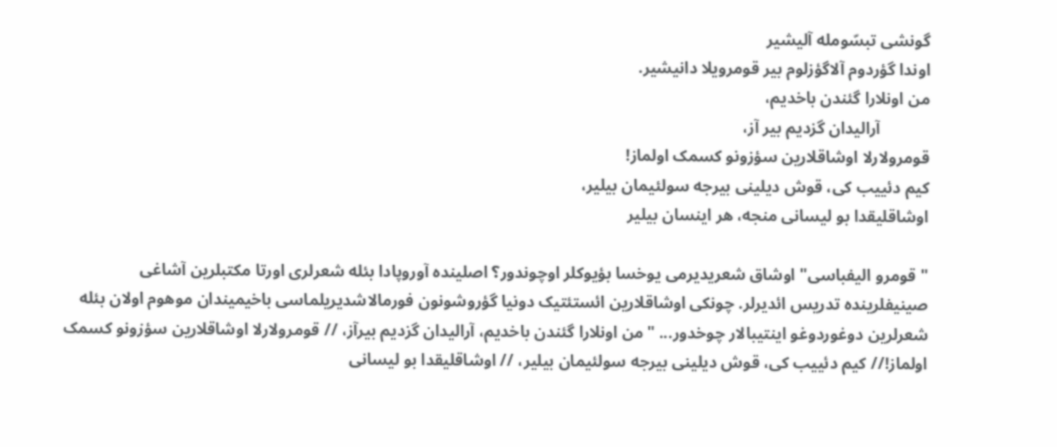گونشی تبسّومله آلیشیر
اوندا گؤردوم آلاگؤزلوم بیر قومرویلا دانیشیر.
من اونلارا گئندن باخدیم،
            آرالیدان گزدیم بیر آز،
قومرولارلا اوشاقلارین سؤزونو کسمک اولماز!
کیم دئییب کی، قوش دیلینی بیرجه سولئیمان بیلیر،
اوشاقلیقدا بو لیسانی منجه، هر اینسان بیلیر

" قومرو الیفباسی‌" اوشاق شعریدیرمی یوخسا بؤیوکلر اوچوندور؟ اصلینده آوروپادا بئله شعرلری اورتا مکتبلرین آشاغی صینیفلرینده تدریس ائدیرلر. چونکی اوشاقلارین ائستئتیک دونیا گؤروشونون فورمالاشدیریلماسی باخیمیندان موهوم اولان بئله شعرلرین دوغوردوغو اینتیبالار چوخدور... "من اونلارا گئندن باخدیم، آرالیدان گزدیم بیرآز، // قومرولارلا اوشاقلارین سؤزونو کسمک اولماز!// کیم دئییب کی، قوش دیلینی بیرجه سولئیمان بیلیر، // اوشاقلیقدا بو لیسانی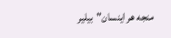منجه هر اینسان"بیلیر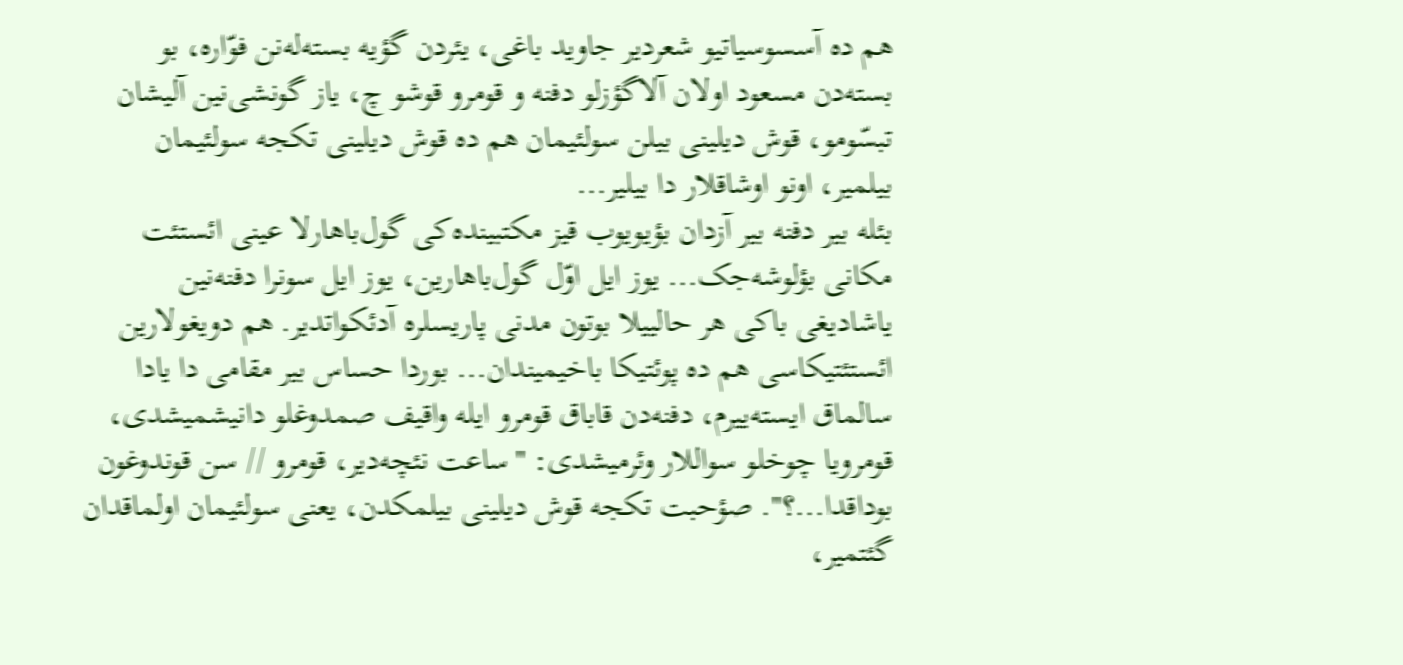هم ده آسسوسیاتیو شعردیر جاوید باغی، یئردن گؤیه بسته‌له‌نن فوّاره‌، بو بسته‌دن مسعود اولان آلاگؤزلو دفنه و قومرو قوشو چ، یاز گونشی‌نین آلیشان تبسّومو، قوش دیلینی بیلن سولئیمان هم ده قوش دیلینی تکجه سولئیمان بیلمیر، اونو اوشاقلار دا بیلیر...
بئله بیر دفنه بیر آزدان بؤیویوب قیز مکتبینده‌کی گول‌باهارلا عینی ائستئت مکانی بؤلوشه‌جک... یوز ایل اوّل گول‌باهارین، یوز ایل سونرا دفنه‌نین یاشادیغی باکی هر حالییلا بوتون مدنی پاریسلره آدئکواتدیر. هم دویغولارین ائستئتیکاسی هم ده پوئتیکا باخیمیندان... بوردا حساس بیر مقامی دا یادا سالماق ایسته‌ییرم، دفنه‌دن قاباق قومرو ایله واقیف صمدوغلو دانیشمیشدی، قومرویا چوخلو سواللار وئرمیشدی: "ساعت نئچه‌دیر، قومرو // سن قوندوغون بوداقدا...؟". صؤحبت تکجه قوش دیلینی بیلمکدن، یعنی سولئیمان اولماقدان گئتمیر،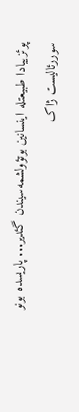پوئزییادا طبیعتله اینسانین بوتؤولشمه‌سیندن گئدیر... پاریسده بونو سوررئالیست ژاک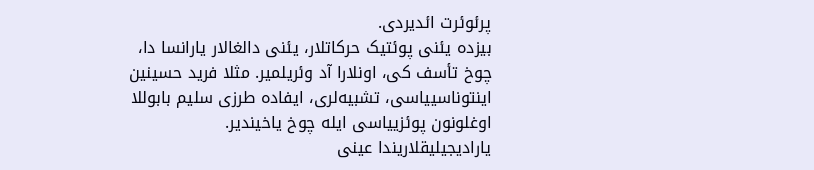پرئوئرت ائدیردی.
بیزده یئنی پوئتیک حرکاتلار، یئنی دالغالار یارانسا دا، چوخ تأسف کی، اونلارا آد وئریلمیر. مثلا فرید حسینین اینتوناسییاسی، تشبیه‌لری، ایفاده طرزی سلیم بابوللا اوغلونون پوئزییاسی ایله چوخ یاخیندیر. یارادیجیلیقلاریندا عینی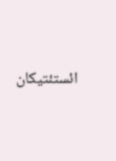ائستئتیکان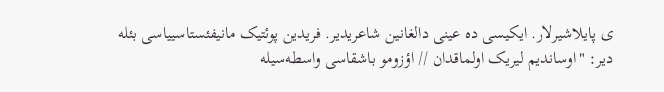ی پایلاشیرلار. ایکیسی ده عینی دالغانین شاعریدیر. فریدین پوئتیک مانیفئستاسییاسی بئله دیر: "اوساندیم لیریک اولماقدان // اؤزومو باشقاسی واسطه‌‌سیله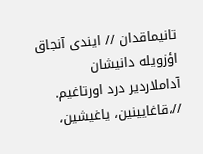تانیماقدان // ایندی آنجاق اؤزویله دانیشان آداملاردیر درد اورتاغیم. //،قاغایینین، یاغیشین،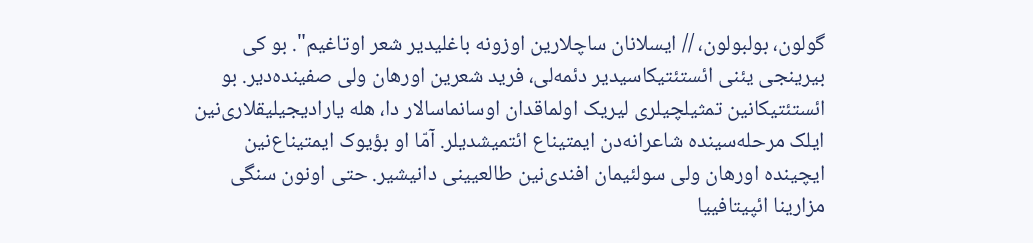گولون، بولبولون، // ایسلانان ساچلارین اوزونه باغلیدیر شعر اوتاغیم". بو کی بیرینجی یئنی ائستئتیکاسیدیر دئمه‌لی، فرید شعرین اورهان ولی صفینده‌دیر. بو ائستئتیکانین تمثیلچیلری لیریک اولماقدان اوسانماسالار دا، هله یارادیجیلیقلاری‌نین ایلک مرحله‌‌سینده شاعرانه‌دن ایمتیناع ائتمیشدیلر. آمّا او بؤیوک ایمتیناع‌نین ایچینده اورهان ولی سولئیمان افندی‌نین طالعیینی دانیشیر. حتی اونون سنگی مزارینا ائپیتافییا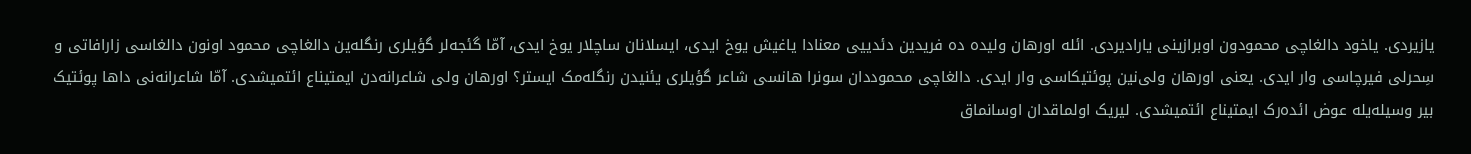یازیردی. یاخود دالغاچی محمودون اوبرازینی یارادیردی. ائله اورهان ولیده ده فریدین دئدییی معنادا یاغیش یوخ ایدی، ایسلانان ساچلار یوخ ایدی، آمّا گئجه‌لر گؤیلری رنگله‌ین دالغاچی محمود اونون دالغاسی زارافاتی و سِحرلی فیرچاسی وار ایدی. یعنی اورهان ولی‌نین پوئتیکاسی وار ایدی. دالغاچی محموددان سونرا هانسی شاعر گؤیلری یئنیدن رنگله‌مک ایستر؟ اورهان ولی شاعرانه‌دن ایمتیناع ائتمیشدی. آمّا شاعرانه‌نی داها پوئتیک بیر وسیله‌یله عوض ائده‌رک ایمتیناع ائتمیشدی. لیریک اولماقدان اوسانماق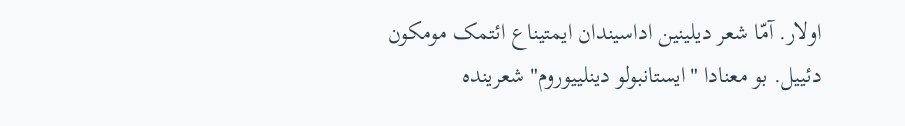اولار. آمّا شعر دیلینین اداسیندان ایمتیناع ائتمک مومکون دئییل. بو معنادا "ایستانبولو دینلییوروم" شعرینده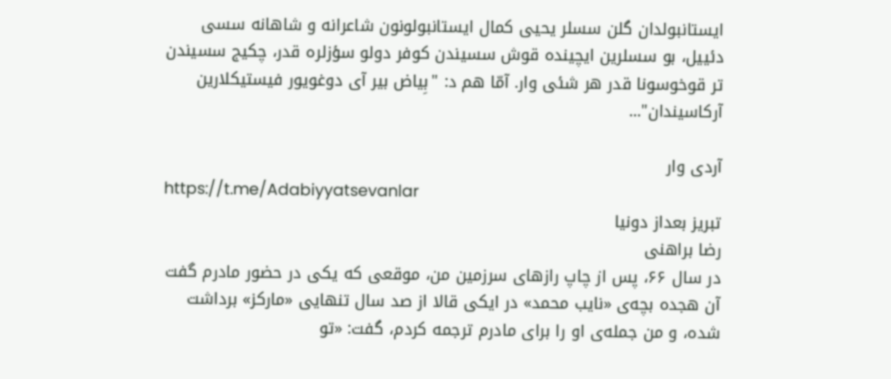ایستانبولدان گلن سسلر یحیی کمال ایستانبولونون شاعرانه و شاهانه سسی دئییل، بو سسلرین ایچینده قوش سسیندن کوفر دولو سؤزلره قدر، چکیج سسیندن تر قوخوسونا قدر هر شئی وار. آمّا هم د: "بِیاض بیر آی دوغویور فیستیکلارین آرکاسیندان"...

آردی وار
https://t.me/Adabiyyatsevanlar
تبریز بعداز دونیا
رضا براهنی
در سال ۶۶، پس از چاپ رازهای سرزمین من، موقعی که یکی در حضور مادرم گفت آن هجده بچه‌ی «نایب محمد» در ایکی قالا از صد سال تنهایی «مارکز» برداشت شده، و من جمله‌ی او را برای مادرم ترجمه کردم، گفت: «تو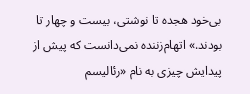بی‌خود هجده تا نوشتی، بیست و چهار تا بودند.» اتهام‌زننده نمی‌دانست که پیش از پیدایش چیزی به نام «رئالیسم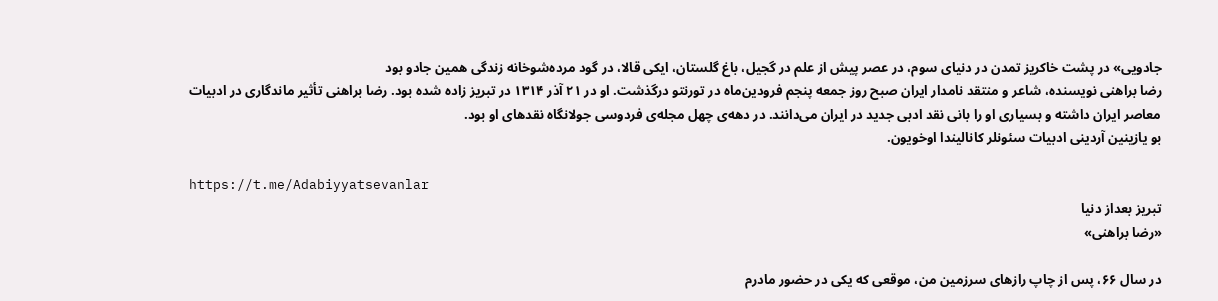جادویی» در پشت خاکریز تمدن در دنیای سوم، در عصر پیش از علم در گجیل، باغ گلستان، ایکی قالا، در گود مرده‌شو‌خانه زندگی همین جادو بود
رضا براهنی نویسنده، شاعر و منتقد نامدار ایران صبح روز جمعه پنجم فرودین‌ماه در تورنتو درگذشت. او در ۲۱ آذر ۱۳۱۴ در تبریز زاده شده بود. رضا براهنی تأثیر ماندگاری در ادبیات معاصر ایران داشته و بسیاری او را بانی نقد ادبی جدید در ایران می‌دانند. در دهه‌ی چهل مجله‌ی فردوسی جولانگاه نقدهای او بود.
بو یازینین آردینی ادبیات سئونلر کانالیندا اوخویون.

https://t.me/Adabiyyatsevanlar
تبریز بعداز دنیا
«رضا براهنی»

در سال ۶۶، پس از چاپ رازهای سرزمین من، موقعی که یکی در حضور مادرم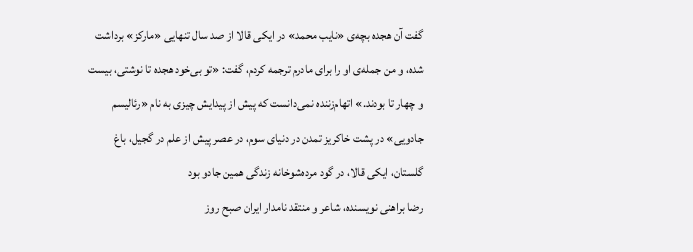گفت آن هجده بچه‌ی «نایب محمد» در ایکی قالا از صد سال تنهایی «مارکز» برداشت شده، و من جمله‌ی او را برای مادرم ترجمه کردم، گفت: «تو بی‌خود هجده تا نوشتی، بیست و چهار تا بودند.» اتهام‌زننده نمی‌دانست که پیش از پیدایش چیزی به نام «رئالیسم جادویی» در پشت خاکریز تمدن در دنیای سوم، در عصر پیش از علم در گجیل، باغ گلستان، ایکی قالا، در گود مرده‌شو‌خانه زندگی همین جادو بود
رضا براهنی نویسنده، شاعر و منتقد نامدار ایران صبح روز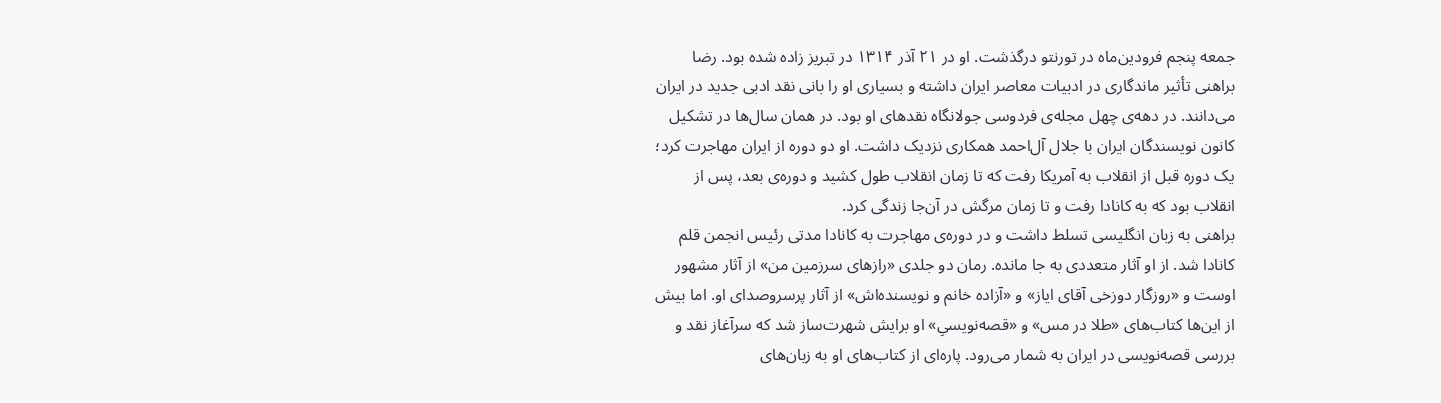جمعه پنجم فرودین‌ماه در تورنتو درگذشت. او در ۲۱ آذر ۱۳۱۴ در تبریز زاده شده بود. رضا براهنی تأثیر ماندگاری در ادبیات معاصر ایران داشته و بسیاری او را بانی نقد ادبی جدید در ایران می‌دانند. در دهه‌ی چهل مجله‌ی فردوسی جولانگاه نقدهای او بود. در همان سال‌ها در تشکیل کانون نویسندگان ایران با جلال آل‌احمد همکاری نزدیک داشت. او دو دوره از ایران مهاجرت کرد؛ یک دوره قبل از انقلاب به آمریکا رفت که تا زمان انقلاب طول کشید و دوره‌ی بعد، پس از انقلاب بود که به کانادا رفت و تا زمان مرگش در آن‌جا زندگی کرد.
براهنی به زبان انگلیسی تسلط داشت و در دوره‌ی مهاجرت به کانادا مدتی رئیس انجمن قلم کانادا شد. از او آثار متعددی به جا مانده. رمان دو جلدی «رازهای سرزمین من» از آثار مشهور اوست و «روزگار دوزخی آقای ایاز» و «آزاده خانم و نویسنده‌اش» از آثار پرسروصدای او. اما بیش از این‌ها کتاب‌های «طلا در مس» و «قصه‌نویسیِ» او برایش شهرت‌ساز شد که سرآغاز نقد و بررسی قصه‌نویسی در ایران به شمار می‌رود. پاره‌ای از کتاب‌های او به زبان‌های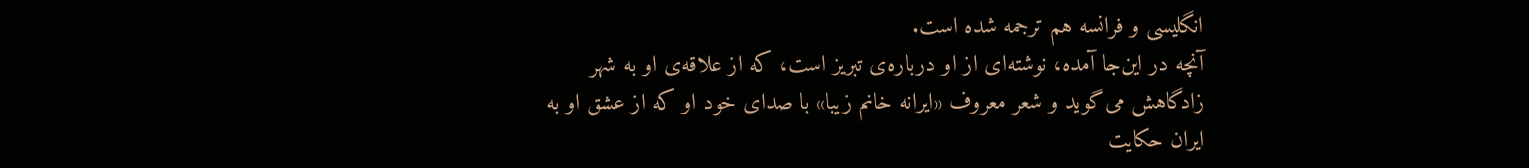انگلیسی و فرانسه هم ترجمه شده است.
آنچه در این‌جا آمده، نوشته‌ای از او درباره‌ی تبریز است، که از علاقه‌ی او به شهر زادگاهش می‌گوید و شعر معروف «ایرانه خانم زیبا» با صدای خود او که از عشق او به ایران حکایت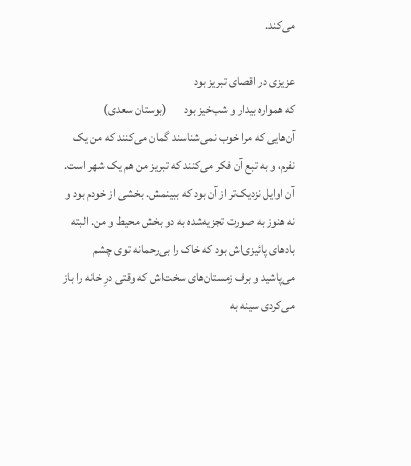می‌کند.

عزیزی در اقصای تبریز بود
که همواره بیدار و شب‌خیز بود       (بوستان سعدی)
آن‌هایی که مرا خوب نمی‌شناسند گمان می‌کنند که من یک نفرم، و به تبع آن فکر می‌کنند که تبریز من هم یک شهر است.
آن اوایل نزدیک‌تر از آن بود که ببینمش. بخشی از خودم بود و نه هنوز به صورت تجزیه‌شده به دو بخش محیط و من. البته بادهای پائیزی‌اش بود که خاک را بی‌رحمانه توی چشم می‌پاشید و برف زمستان‌های سخت‌اش که وقتی درِ خانه را باز می‌کردی سینه به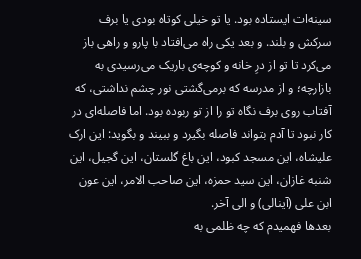سینه‌ات ایستاده بود. یا تو خیلی کوتاه بودی یا برف سرکش و بلند. و بعد یکی راه می‌افتاد با پارو و راهی باز می‌کرد تا تو از درِ خانه و کوچه‌ی باریک می‌رسیدی به بازارچه؛ و از مدرسه که برمی‌گشتی نور چشم نداشتی، که آفتاب روی برف نگاه تو را از تو ربوده بود. اما فاصله‌ای در کار نبود تا آدم بتواند فاصله بگیرد و ببیند و بگوید: این ارک علیشاه، این مسجد کبود، این باغ گلستان، این گجیل، این شنبه غازان، این سید حمزه، این صاحب الامر، این عون ابن علی (آینالی) و الی آخر.
بعدها فهمیدم که چه ظلمی به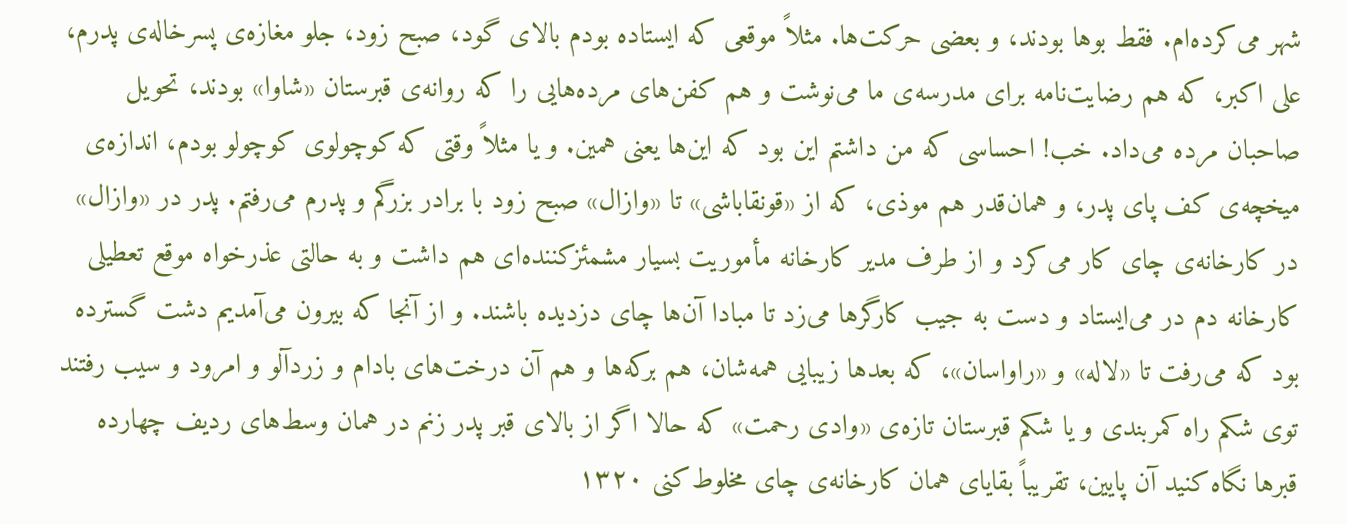شهر می‌کرده‌ام. فقط بوها بودند، و بعضی حرکت‌ها. مثلاً موقعی که ایستاده بودم بالای گود، صبح زود، جلو مغازه‌ی پسرخاله‌ی پدرم، علی اکبر، که هم رضایت‌نامه برای مدرسه‌ی ما می‌نوشت و هم کفن‌های مرده‌هایی را که روانه‌ی قبرستان «شاوا» بودند، تحویل صاحبان مرده می‌داد. خب! احساسی که من داشتم این بود که این‌ها یعنی همین. و یا مثلاً وقتی که کوچولوی کوچولو بودم، اندازه‌ی میخچه‌ی کف پای پدر، و همان‌قدر هم موذی، که از «قونقاباشی» تا «وازال» صبح زود با برادر بزرگم و پدرم می‌رفتم. پدر در «وازال» در کارخانه‌ی چای کار می‌کرد و از طرف مدیر کارخانه مأموریت بسیار مشمئزکننده‌ای هم داشت و به حالتی عذرخواه موقع تعطیلی کارخانه دم در می‌ایستاد و دست به جیب‌ کارگرها می‌زد تا مبادا آن‌ها چای دزدیده باشند. و از آنجا که بیرون می‌آمدیم دشت گسترده بود که می‌رفت تا «لاله» و «راواسان»، که بعدها زیبایی همه‌شان، هم برکه‌ها و هم آن درخت‌های بادام و زردآلو و امرود و سیب رفتند توی شکم راه کمربندی و یا شکم قبرستان تازه‌ی «وادی رحمت» که حالا اگر از بالای قبر پدر زنم در همان وسط‌های ردیف چهارده قبرها نگاه کنید آن پایین، تقریباً بقایای همان کارخانه‌ی چای مخلوط‌کنی ۱۳۲۰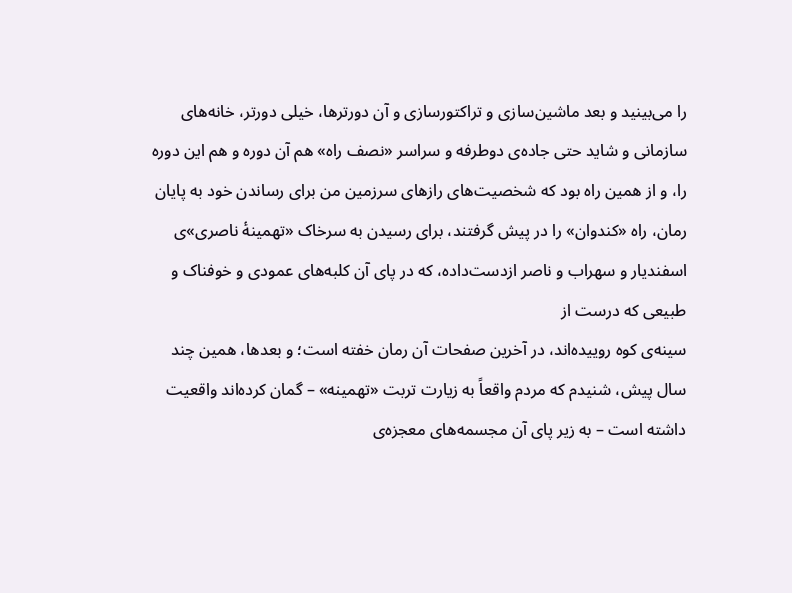را می‌بینید و بعد ماشین‌سازی و تراکتورسازی و آن دورترها، خیلی دورتر، خانه‌های سازمانی و شاید حتی جاده‌ی دوطرفه و سراسر «نصف راه» هم آن دوره و هم این دوره را، و از همین راه بود که شخصیت‌های رازهای سرزمین من برای رساندن خود به پایان رمان، راه «کندوان» را در پیش گرفتند، برای رسیدن به سرخاک «تهمینۀ ناصری»ی اسفندیار و سهراب و ناصر از‌دست‌داده، که در پای آن کلبه‌های عمودی و خوفناک و طبیعی که درست از
سینه‌ی کوه روییده‌اند، در آخرین صفحات آن رمان خفته است؛ و بعدها، همین چند سال پیش، شنیدم که مردم واقعاً به زیارت تربت «تهمینه» – گمان کرده‌اند واقعیت داشته است – به زیر پای آن مجسمه‌های معجزه‌ی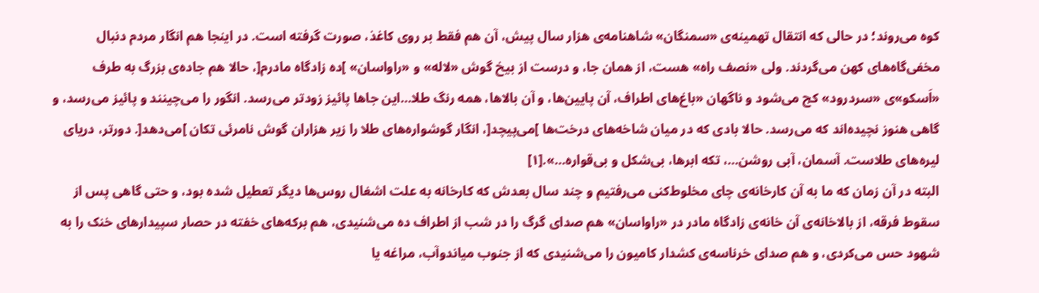کوه می‌روند؛ در حالی که انتقال تهمینه‌ی «سمنگان» شاهنامه‌ی هزار سال پیش، آن هم فقط بر روی کاغذ، صورت گرفته است. در اینجا هم انگار مردم دنبال مخفی‌گاه‌های کهن می‌گردند. ولی «نصف راه» هست، از همان جا، و درست از بیخ گوش «لاله» و «راواسان» ]ده زادگاه مادرم[، حالا هم جاده‌ی بزرگ به طرف «اَسکو»ی «سردرود» کج می‌شود و ناگهان «باغ‌های اطراف، آن پایین‌ها، و آن بالاها، همه رنگ طلا…این جاها پائیز زودتر می‌رسد. انگور را می‌چینند و پائیز می‌رسد، و گاهی هنوز نچیده‌اند که می‌رسد. حالا بادی که در میان شاخه‌های درخت‌ها ]می‌پیچد[، انگار گوشواره‌های طلا را زیر هزاران گوش نامرئی تکان ]می‌دهد[. دورتر، دریای لیره‌های طلاست. آسمان، آبی روشن…، تکه ابرها، بی‌شکل و بی‌قواره…».[۱]
البته در آن زمان که ما به آن کارخانه‌ی چای مخلوط‌کنی می‌رفتیم و چند سال بعدش که کارخانه به علت اشغال روس‌ها دیگر تعطیل شده بود، و حتی گاهی پس از سقوط فرقه، از بالاخانه‌ی آن خانه‌ی زادگاه مادر در «راواسان» هم صدای گرگ را در شب از اطراف ده می‌شنیدی، هم برکه‌های خفته در حصار سپیدارهای خنک را به شهود حس می‌کردی، و هم صدای خرناسه‌ی کشدار کامیون را می‌شنیدی که از جنوب میاندوآب، مراغه یا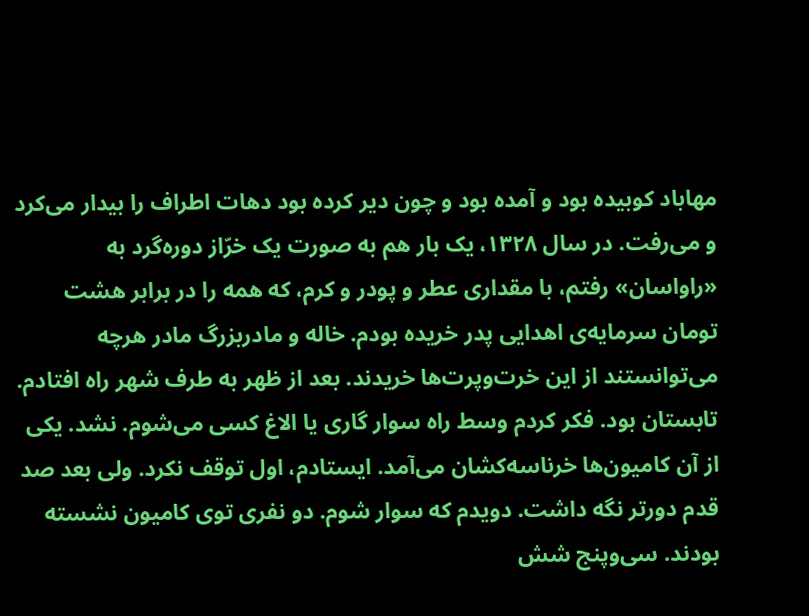مهاباد کوبیده بود و آمده بود و چون دیر کرده بود دهات اطراف را بیدار می‌کرد و می‌رفت. در سال ۱۳۲۸، یک بار هم به صورت یک خرّاز دوره‌گرد به «راواسان» رفتم، با مقداری عطر و پودر و کرم، که همه را در برابر هشت تومان سرمایه‌ی اهدایی پدر خریده بودم. خاله و مادربزرگ مادر هرچه می‌توانستند از این خرت‌و‌پرت‌ها خریدند. بعد از ظهر به طرف شهر راه افتادم. تابستان بود. فکر کردم وسط راه سوار گاری یا الاغ کسی می‌شوم. نشد. یکی از آن کامیون‌ها خرناسه‌کشان می‌آمد. ایستادم، اول توقف نکرد. ولی بعد صد قدم دورتر نگه داشت. دویدم که سوار شوم. دو نفری توی کامیون نشسته بودند. سی‌وپنج شش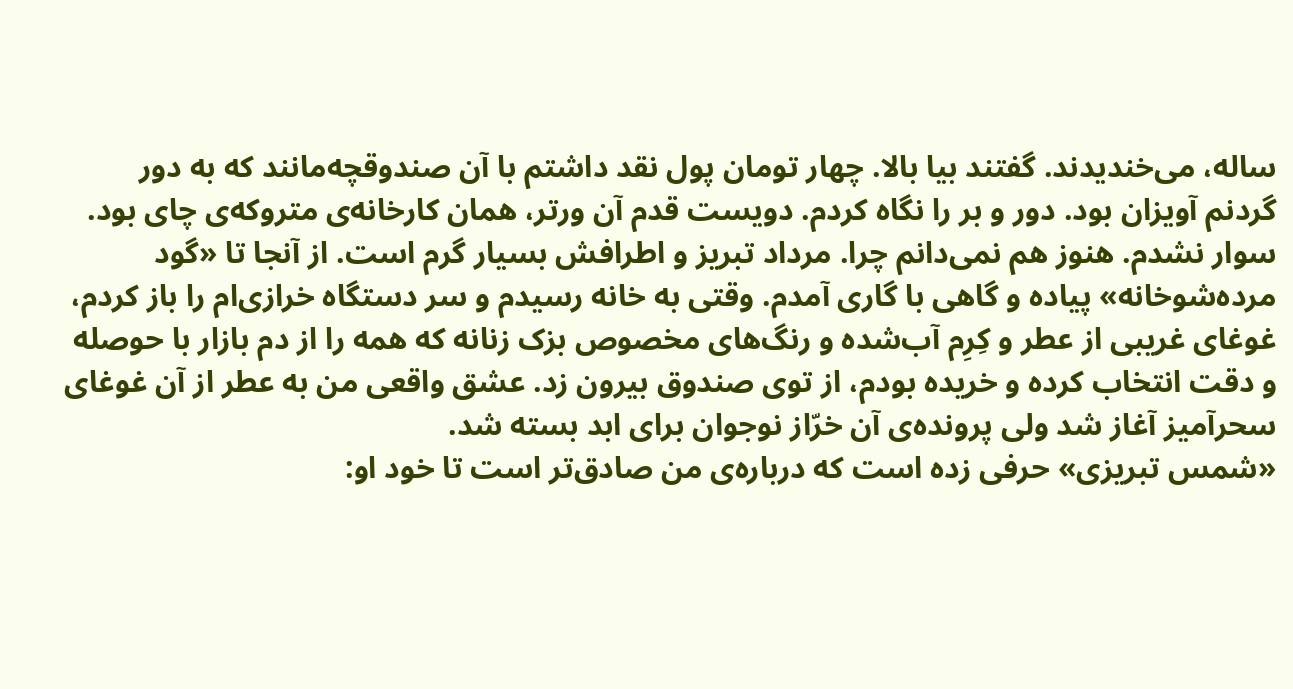ساله، می‌خندیدند. گفتند بیا بالا. چهار تومان پول نقد داشتم با آن صندوقچه‌مانند که به دور گردنم آویزان بود. دور و بر را نگاه کردم. دویست قدم آن ورتر، همان کارخانه‌ی متروکه‌ی چای بود. سوار نشدم. هنوز هم نمی‌دانم چرا. مرداد تبریز و اطرافش بسیار گرم است. از آنجا تا «گود مرده‌شوخانه» پیاده و گاهی با گاری آمدم. وقتی به خانه رسیدم و سر دستگاه خرازی‌ام را باز کردم، غوغای غریبی از عطر و کِرِم آب‌شده و رنگ‌های مخصوص بزک زنانه که همه را از دم بازار با حوصله و دقت انتخاب کرده و خریده بودم، از توی صندوق بیرون زد. عشق واقعی من به عطر از آن غوغای سحرآمیز آغاز شد ولی پرونده‌ی آن خرّاز نوجوان برای ابد بسته شد.
«شمس تبریزی» حرفی زده است که درباره‌ی من صادق‌تر است تا خود او: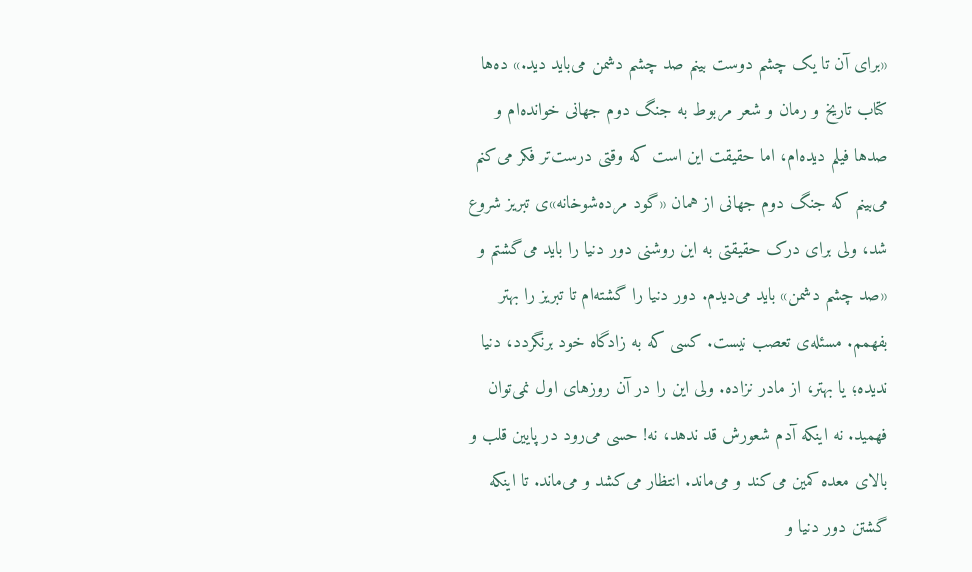«برای آن تا یک چشم دوست بینم صد چشم دشمن می‌باید دید.» ده‌ها کتاب تاریخ و رمان و شعر مربوط به جنگ دوم جهانی خوانده‌ام و صدها فیلم دیده‌ام، اما حقیقت این است که وقتی درست‌تر فکر می‌کنم می‌بینم که جنگ دوم جهانی از همان «گود مرده‌شوخانه»ی تبریز شروع شد، ولی برای درک حقیقتی به این روشنی دور دنیا را باید می‌گشتم و «صد چشم دشمن» باید می‌دیدم. دور دنیا را گشته‌ام تا تبریز را بهتر بفهمم. مسئله‌ی تعصب نیست. کسی که به زادگاه خود برنگردد، دنیا ندیده؛ یا بهتر، از مادر نزاده. ولی این را در آن روزهای اول نمی‌توان فهمید. نه اینکه آدم شعورش قد ندهد، نه! حسی می‌رود در پایین قلب و بالای معده کمین می‌کند و می‌ماند. انتظار می‌کشد و می‌ماند. تا اینکه گشتن دور دنیا و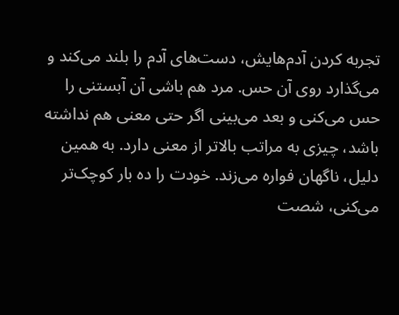تجربه کردن آدم‌هایش، دست‌های آدم را بلند می‌کند و می‌گذارد روی آن حس. مرد هم باشی آن آبستنی را حس می‌کنی و بعد می‌بینی اگر حتی معنی هم نداشته باشد، چیزی به مراتب بالاتر از معنی دارد. به همین دلیل، ناگهان فواره می‌زند. خودت را ده بار کوچک‌تر می‌کنی، شصت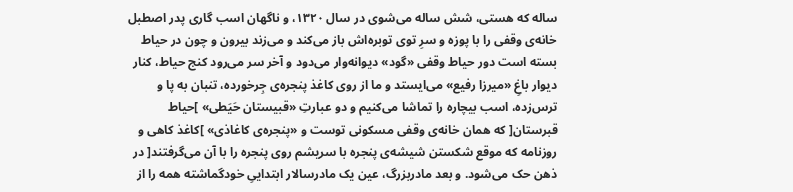ساله که هستی، شش ساله می‌شوی در سال ۱۳۲۰، و ناگهان اسب گاری پدر اصطبل خانه‌ی وقفی را با پوزه و سرِ توی توبره‌اش باز می‌کند و می‌زند بیرون و چون در حیاط بسته است دور حیاط وقفی «گود» دیوانه‌وار می‌دود و آخر سر می‌رود کنج حیاط، کنار دیوار باغِ «میرزا رفیع» می‌ایستد و ما از روی کاغذ پنجره‌ی جِرخورده، تنبان به پا و ترس‌زده، اسب بیچاره را تماشا می‌کنیم و دو عبارتِ «قبیستان حَیَطی» ]حیاط قبرستان[ که همان خانه‌ی وقفی مسکونی توست و «پنجره‌ی کاغاذی» ]کاغذ کاهی و روزنامه که موقع شکستن شیشه‌ی پنجره با سریشم روی پنجره را با آن می‌گرفتند[ در ذهن حک می‌شود. و بعد مادربزرگ، عین یک مادرسالار ابتداییِ خودگماشته همه را از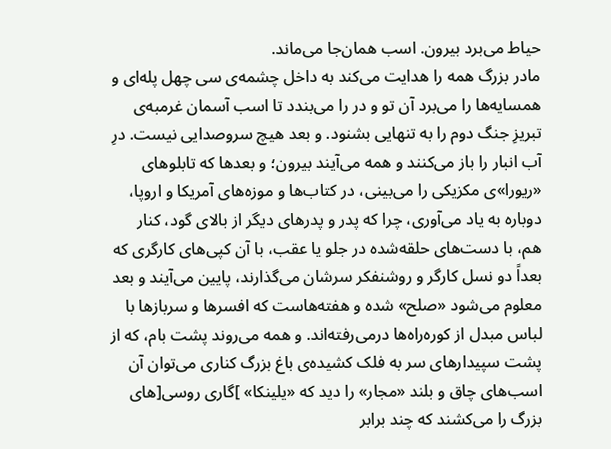حیاط می‌برد بیرون. اسب همان‌جا می‌ماند.
مادر بزرگ همه را هدایت می‌کند به داخل چشمه‌ی سی چهل پله‌ای و همسایه‌ها را می‌برد آن تو و در را می‌بندد تا اسب آسمان غرمبه‌ی تبریزِ جنگ دوم را به تنهایی بشنود. و بعد هیچ سروصدایی نیست. درِ آب انبار را باز می‌کنند و همه می‌آیند بیرون؛ و بعدها که تابلوهای «ریورا»ی مکزیکی را می‌بینی، در کتاب‌ها و موزه‌های آمریکا و اروپا، دوباره به یاد می‌آوری، چرا که پدر و پدرهای دیگر از بالای گود، کنار هم، با دست‌های حلقه‌شده در جلو یا عقب، با آن کپی‌های کارگری که بعداً دو نسل کارگر و روشنفکر سرشان می‌گذارند، پایین می‌آیند و بعد معلوم می‌شود «صلح» شده و هفته‌هاست که افسرها و سربازها با لباس مبدل از کوره‌راه‌ها در‌می‌رفته‌اند. و همه می‌روند پشت بام، که از پشت سپیدارهای سر به فلک کشیده‌ی باغ بزرگ کناری می‌توان آن اسب‌های چاق و بلند «مجار» را دید که «یلینکا» ]گاری روسی[های بزرگ را می‌کشند که چند برابر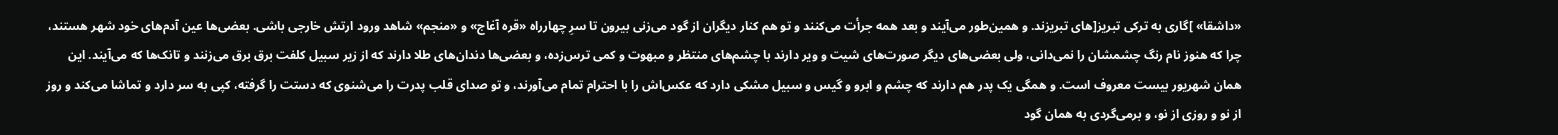«داشقا» ]گاری به ترکی تبریز[های تبریزند. و همین‌طور می‌آیند و بعد همه جرأت می‌کنند و تو هم کنار دیگران از گود می‌زنی بیرون تا سرِ چهارراه «قره آغاج» و «منجم» شاهد ورود ارتش خارجی باشی. بعضی‌ها عین آدم‌های خود شهر هستند، چرا که هنوز نام رنگ چشمشان را نمی‌دانی، ولی بعضی‌های دیگر صورت‌های شیت و ویر دارند با چشم‌های منتظر و مبهوت و کمی ترس‌زده، و بعضی‌ها دندان‌های طلا دارند که از زیر سبیل کلفت برق برق می‌زنند و تانک‌ها که می‌آیند. این همان شهریور بیست معروف است. و همگی یک پدر هم دارند که چشم و ابرو و گیس و سبیل مشکی دارد که عکس‌اش را با احترام تمام می‌آورند، و تو صدای قلب پدرت را می‌شنوی که دستت را گرفته، کپی به سر دارد و تماشا می‌کند و روز از نو و روزی از نو، و برمی‌گردی به همان گود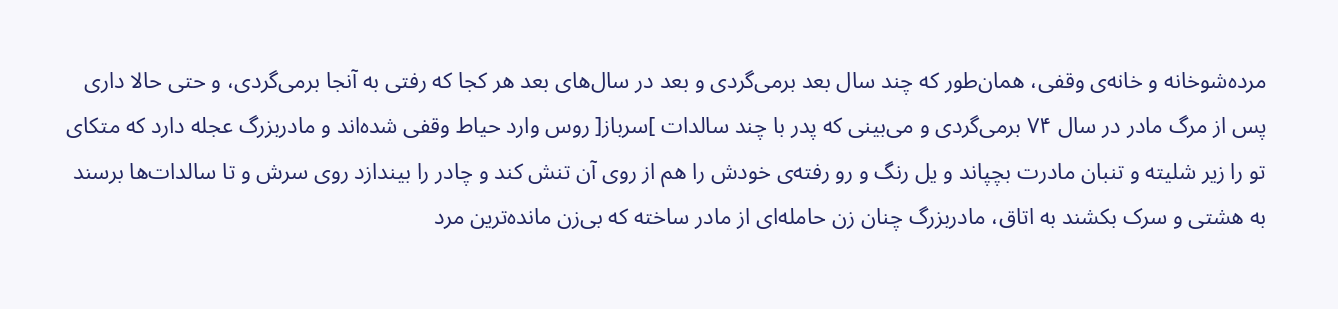مرده‌شوخانه و خانه‌ی وقفی، همان‌طور که چند سال بعد برمی‌گردی و بعد در سال‌های بعد هر کجا که رفتی به آنجا برمی‌گردی، و حتی حالا داری پس از مرگ مادر در سال ۷۴ برمی‌گردی و می‌بینی که پدر با چند سالدات ]سرباز[ روس وارد حیاط وقفی شده‌اند و مادربزرگ عجله دارد که متکای تو را زیر شلیته و تنبان مادرت بچپاند و یل رنگ و رو رفته‌ی خودش را هم از روی آن تنش کند و چادر را بیندازد روی سرش و تا سالدات‌ها برسند به هشتی و سرک بکشند به اتاق، مادربزرگ چنان زن حامله‌ای از مادر ساخته که بی‌زن مانده‌ترین مرد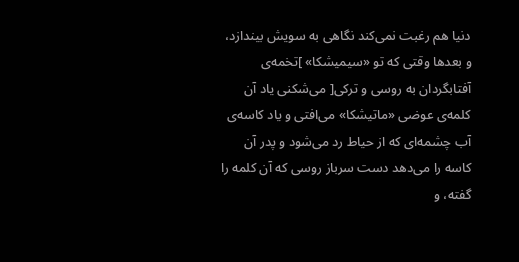دنیا هم رغبت نمی‌کند نگاهی به سویش بیندازد، و بعدها وقتی که تو «سیمیشکا» ]تخمه‌ی آفتابگردان به روسی و ترکی[ می‌شکنی یاد آن کلمه‌ی عوضی «ماتیشکا» می‌افتی و یاد کاسه‌ی آب چشمه‌ای که از حیاط رد می‌شود و پدر آن کاسه را می‌دهد دست سرباز روسی که آن کلمه را گفته، و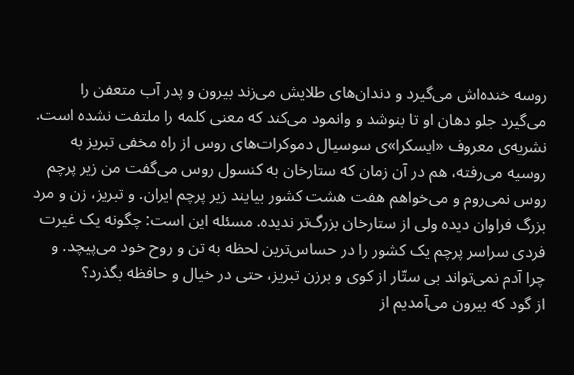روسه خنده‌اش می‌گیرد و دندان‌های طلایش می‌زند بیرون و پدر آب متعفن را می‌گیرد جلو دهان او تا بنوشد و وانمود می‌کند که معنی کلمه را ملتفت نشده است. نشریه‌ی معروف «ایسکرا»ی سوسیال دموکرات‌های روس از راه مخفی تبریز به روسیه می‌رفته، هم در آن زمان که ستارخان به کنسول روس می‌گفت من زیر پرچم روس نمی‌روم و می‌خواهم هفت هشت کشور بیایند زیر پرچم ایران. و تبریز، زن و مرد بزرگ فراوان دیده ولی از ستارخان بزرگ‌تر ندیده. مسئله این است: چگونه یک غیرت فردی سراسر پرچم یک کشور را در حساس‌ترین لحظه به تن و روح خود می‌پیچد. و چرا آدم نمی‌تواند بی ستّار از کوی و برزن تبریز، حتی در خیال و حافظه بگذرد؟
از گود که بیرون می‌آمدیم از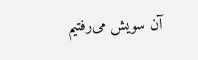آن سویش می‌رفتیم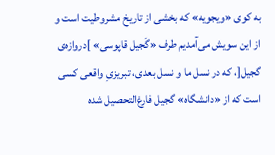به کوی «ویجویه» که بخشی از تاریخ مشروطیت است و از این سویش می‌آمدیم طرف «گَجیل قاپوسی» ]دروازه‌ی گجیل[، که در نسل ما و نسل بعدی، تبریزیِ واقعی کسی است که از «دانشگاه» گجیل فارغ‌التحصیل شده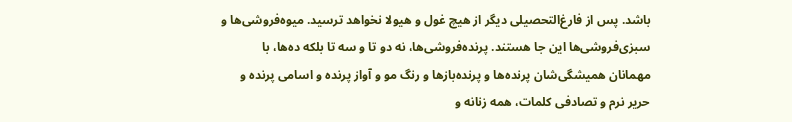باشد. پس از فارغ‌التحصیلی دیگر از هیچ غول و هیولا نخواهد ترسید. میوه‌فروشی‌ها و سبزی‌فروشی‌ها این جا هستند. پرنده‌فروشی‌ها، نه دو تا و سه تا بلکه ده‌ها، با مهمانان همیشگی‌شان پرنده‌ها و پرنده‌بازها و رنگ مو و آواز پرنده و اسامی پرنده و حریر نرم و تصادفی کلمات، همه زنانه و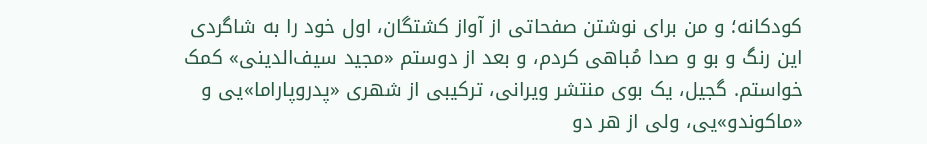کودکانه؛ و من برای نوشتن صفحاتی از آواز کشتگان، اول خود را به شاگردی این رنگ و بو و صدا مُباهی کردم، و بعد از دوستم «مجید سیف‌الدینی» کمک خواستم. گجیل، یک بوی منتشر ویرانی، ترکیبی از شهری «پدروپاراما»یی و «ماکوندو»یی، ولی از هر دو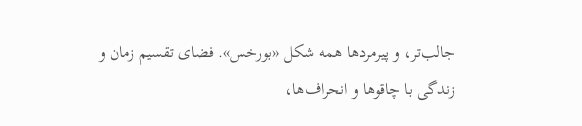جالب‌تر، و پیرمردها همه شکل «بورخس». فضای تقسیم زمان و زندگی با چاقوها و انحراف‌ها،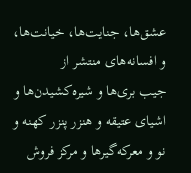عشق‌ها، جنایت‌ها، خیانت‌ها، و افسانه‌های منتشر از جیب ‌بری‌ها و شیره‌کشیدن‌ها و اشیای عتیقه و هنزر پنزر کهنه و نو و معرکه‌گیرها و مرکز فروش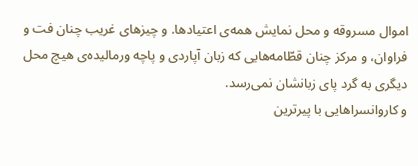اموال مسروقه و محل نمایش همه‌ی اعتیادها. و چیزهای غریب چنان فت و فراوان، و مرکز چنان قطّامه‌هایی که زبان آپاردی و پاچه ورمالیده‌ی هیچ محل دیگری به گرد پای زبانشان نمی‌رسد.
و کاروانسراهایی با پیرترین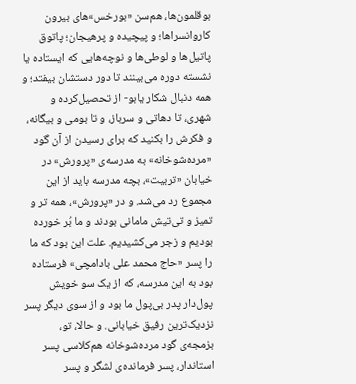بوقلمون‌ها، هم‌سن «بورخس»های بیرون کاروانسراها؛ و پیچیده و پرهیجان؛ پاتوق پاتیل‌ها و لوطی‌ها و نوچه‌هایی که ایستاده یا نشسته دوره می‌بینند تا دور دستشان بیفتد؛ و همه دنبال شکار یابو- از تحصیل‌کرده و شهری، تا دهاتی و سرباز، و تا بومی و بیگانه، و فکرش را بکنید که برای رسیدن از آن گود «مرده‌شوخانه» به مدرسه‌ی «پرورش» در خیابان «تربیت»، بچه مدرسه باید از این مجموع رد می‌شد. و در «پرورش»، همه تر و تمیز و تی‌تیش مامانی بودند و ما بُر خورده بودیم و زجر می‌کشیدیم. علت این بود که ما را پسر «حاج محمد علی بادامچی» فرستاده بود به این مدرسه، که از یک سو خویش پول‌دار پدر بی‌پول ما بود و از سوی دیگر پسر نزدیک‌ترین رفیق خیابانی. و حالا، تو، بزمجه‌ی گود مرده‌شو‌خانه هم‌کلاسی پسر استاندار، پسر فرمانده‌ی لشگر و پسر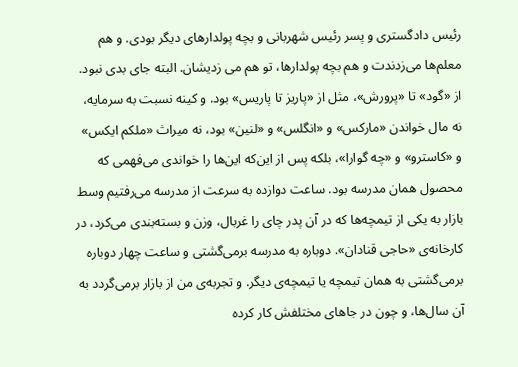رئیس دادگستری و پسر رئیس شهربانی و بچه پولدارهای دیگر بودی. و هم معلم‌ها می‌زدندت و هم بچه پولدارها، تو هم می زدیشان. البته جای بدی نبود. از «گود» تا «پرورش»، مثل از «پاریز تا پاریس» بود. و کینه نسبت به سرمایه، نه مال خواندن «مارکس» و «انگلس» و «لنین» بود، نه میراث «ملکم ایکس» و «کاسترو» و «چه گوارا»، بلکه پس از این‌که این‌ها را خواندی می‌فهمی که محصول همان مدرسه بود. ساعت دوازده به سرعت از مدرسه می‌رفتیم وسط بازار به یکی از تیمچه‌ها که در آن پدر چای را غربال، وزن و بسته‌بندی می‌کرد، در کارخانه‌ی «حاجی قنادان». دوباره به مدرسه برمی‌گشتی و ساعت چهار دوباره برمی‌گشتی به همان تیمچه یا تیمچه‌ی دیگر. و تجربه‌ی من از بازار برمی‌گردد به آن سال‌ها، و چون در جاهای مختلفش کار کرده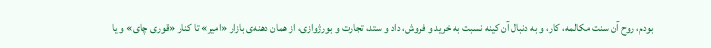بودم، روح آن سنت مکالمه، کار، و به دنبال آن کینه نسبت به خرید و فروش، داد و ستد، تجارت و بورژوازی، از همان دهنه‌ی بازار «امیر» تا کنار «قوری چای» و یا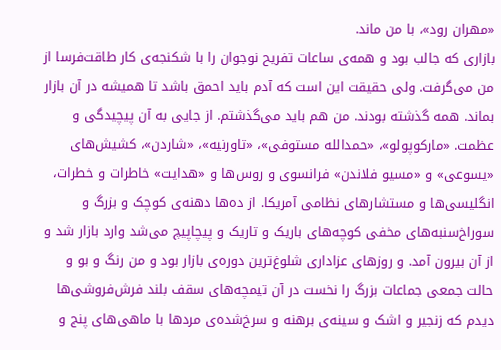«مهران رود»، با من ماند.
بازاری که جالب بود و همه‌ی ساعات تفریح نوجوان را با شکنجه‌ی کار طاقت‌فرسا از من می‌گرفت. ولی حقیقت این است که آدم باید احمق باشد تا همیشه در آن بازار بماند. همه گذشته بودند. من هم باید می‌گذشتم. از جایی به آن پیچیدگی و عظمت. «مارکوپولو»، «حمدالله مستوفی»، «تاورنیه»، «شاردن»، کشیش‌های «یسوعی» و «مسیو فلاندن» فرانسوی و روس‌ها و «هدایت» خاطرات و خطرات، انگلیسی‌ها و مستشارهای نظامی آمریکا. از ده‌ها دهنه‌ی کوچک و بزرگ و سوراخ‌سنبه‌های مخفی کوچه‌های باریک و تاریک و پیچاپیچ می‌شد وارد بازار شد و از آن بیرون آمد. و روزهای عزاداری شلوغ‌ترین دوره‌ی بازار بود و من رنگ و بو و حالت جمعی جماعات بزرگ را نخست در آن تیمچه‌های سقف بلند فرش‌فروشی‌ها دیدم که زنجیر و اشک و سینه‌ی برهنه و سرخ‌شده‌ی مردها با ماهی‌های پنج و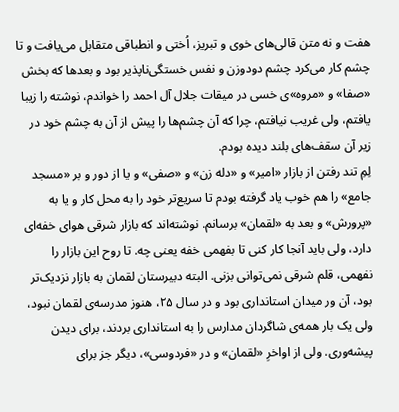هفت و نه متن قالی‌های خوی و تبریز، اُختی و انطباقی متقابل می‌یافت و تا چشم کار می‌کرد چشم دودوزن و نفس خستگی‌ناپذیر بود و بعدها که بخش «صفا» و «مروه»ی خسی در میقات جلال آل احمد را خواندم، نوشته را زیبا یافتم، ولی غریب نیافتم، چرا که آن چشم‌ها را پیش از آن به چشم خود در زیر آن سقف‌های بلند دیده بودم.
لِمِ تند رفتن از بازار «امیر» و «دله زن» و «صفی» و یا از دور و بر «مسجد جامع» را هم خوب یاد گرفته بودم تا سریع‌تر خود را به محل کار و یا به «پرورش» و بعد به «لقمان» برسانم. نوشته‌اند که بازار شرقی هوای خفه‌ای دارد، ولی باید آنجا کار کنی تا بفهمی خفه یعنی چه. تا روح این بازار را نفهمی، قلم شرقی نمی‌توانی بزنی. البته دبیرستان لقمان به بازار نزدیک‌تر بود، آن ور میدان استانداری بود و در سال ۲۵، هنوز مدرسه‌ی لقمان نبود، ولی یک بار همه‌ی شاگردان مدارس را به استانداری بردند، برای دیدن پیشه‌وری. ولی از اواخرِ «لقمان» و در «فردوسی»، دیگر جز برای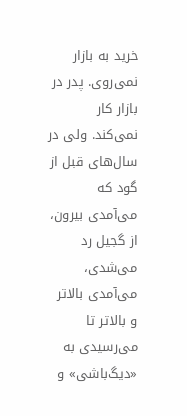خرید به بازار نمی‌روی. پدر در بازار کار نمی‌کند. ولی در سال‌های قبل از گود که می‌آمدی بیرون، از گجیل رد می‌شدی، می‌آمدی بالاتر و بالاتر تا می‌رسیدی به «دیگ‌باشی» و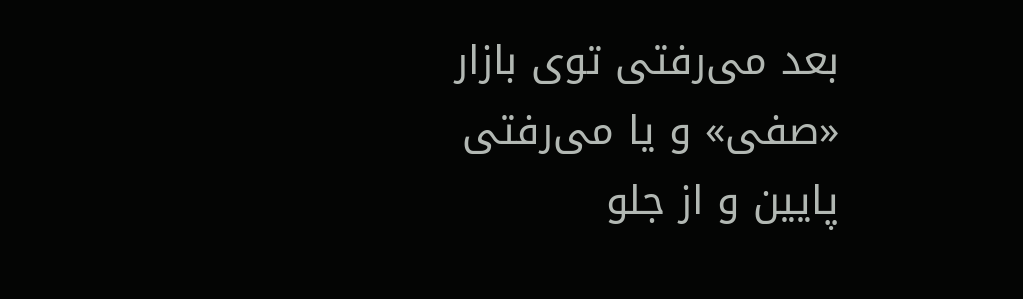بعد می‌رفتی توی بازار «صفی» و یا می‌رفتی پایین و از جلو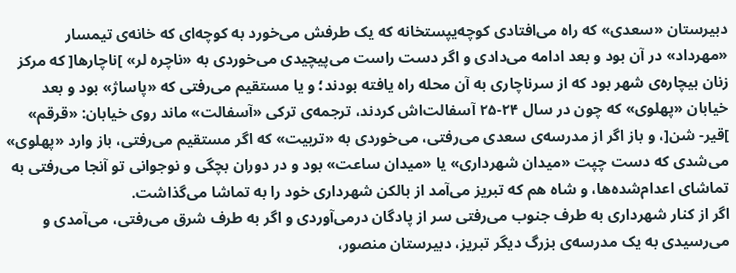دبیرستان «سعدی» که راه می‌افتادی کوچه‌یپستخانه که یک طرفش می‌خورد به کوچه‌ای که خانه‌ی تیمسار «مهرداد» در آن بود و بعد ادامه می‌دادی و اگر دست راست می‌پیچیدی می‌خوردی به «ناچره لر» ]ناچارها[ که مرکز زنان بیچاره‌ی شهر بود که از سرناچاری به آن محله راه یافته بودند؛ و یا مستقیم می‌رفتی که «پاساژ» بود و بعد خیابان «پهلوی» که چون در سال ۲۴-۲۵ آسفالت‌اش کردند، ترجمه‌ی ترکی «آسفالت» ماند روی خیابان: «قرقم» ]قیر- شن[، و باز اگر از مدرسه‌ی سعدی می‌رفتی، می‌خوردی به «تربیت» که اگر مستقیم می‌رفتی، باز وارد «پهلوی» می‌شدی که دست چپت «میدان شهرداری» یا «میدان ساعت» بود و در دوران بچگی و نوجوانی تو آنجا می‌رفتی به تماشای اعدام‌شده‌ها، و شاه هم که تبریز می‌آمد از بالکن شهرداری خود را به تماشا می‌گذاشت.
اگر از کنار شهرداری به طرف جنوب می‌رفتی سر از پادگان درمی‌آوردی و اگر به طرف شرق می‌رفتی، می‌آمدی و می‌رسیدی به یک مدرسه‌ی بزرگ دیگر تبریز، دبیرستان منصور،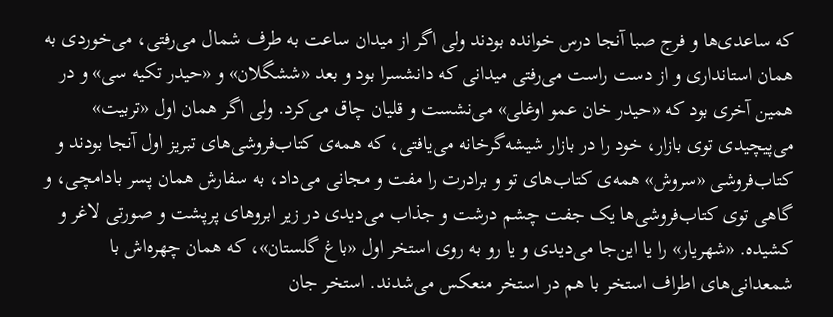که ساعدی‌ها و فرج صبا آنجا درس خوانده بودند ولی اگر از میدان ساعت به طرف شمال می‌رفتی، می‌خوردی به همان استانداری و از دست راست می‌رفتی میدانی که دانشسرا بود و بعد «ششگلان» و «حیدر تکیه سی» و در همین آخری بود که «حیدر خان عمو اوغلی» می‌نشست و قلیان چاق می‌کرد. ولی اگر همان اول «تربیت» می‌پیچیدی توی بازار، خود را در بازار شیشه‌گرخانه می‌یافتی، که همه‌ی کتاب‌فروشی‌های تبریز اول آنجا بودند و کتاب‌فروشی «سروش» همه‌ی کتاب‌های تو و برادرت را مفت و مجانی می‌داد، به سفارش همان پسر بادامچی، و گاهی توی کتاب‌فروشی‌ها یک جفت چشم درشت و جذاب می‌دیدی در زیر ابروهای پرپشت و صورتی لاغر و کشیده. «شهریار» را یا این‌جا می‌دیدی و یا رو به روی استخر اول «باغ گلستان»، که همان چهره‌اش با شمعدانی‌های اطراف استخر با هم در استخر منعکس می‌شدند. استخر جان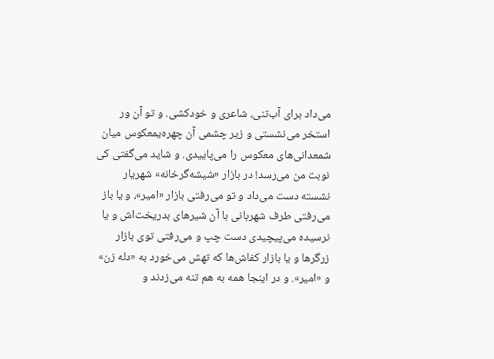می‌داد برای آب‌تنی، شاعری و خودکشی. و تو آن ور استخر می‌نشستی و زیر چشمی آن چهره‌یمعکوس میان شمعدانی‌های معکوس را می‌پاییدی. و شاید می‌گفتی کی نوبت من می‌رسد! در بازار «شیشه‌گرخانه» شهریار نشسته دست می‌داد و تو می‌رفتی بازار «امیر»، و یا باز می‌رفتی طرف شهربانی با آن شیرهای بدریخت‌اش و یا نرسیده می‌پیچیدی دست چپ و می‌رفتی توی بازار زرگرها و یا بازار کفاش‌ها که تهش می‌خورد به «دله زن» و «امیر». و در اینجا همه به هم تنه می‌زدند و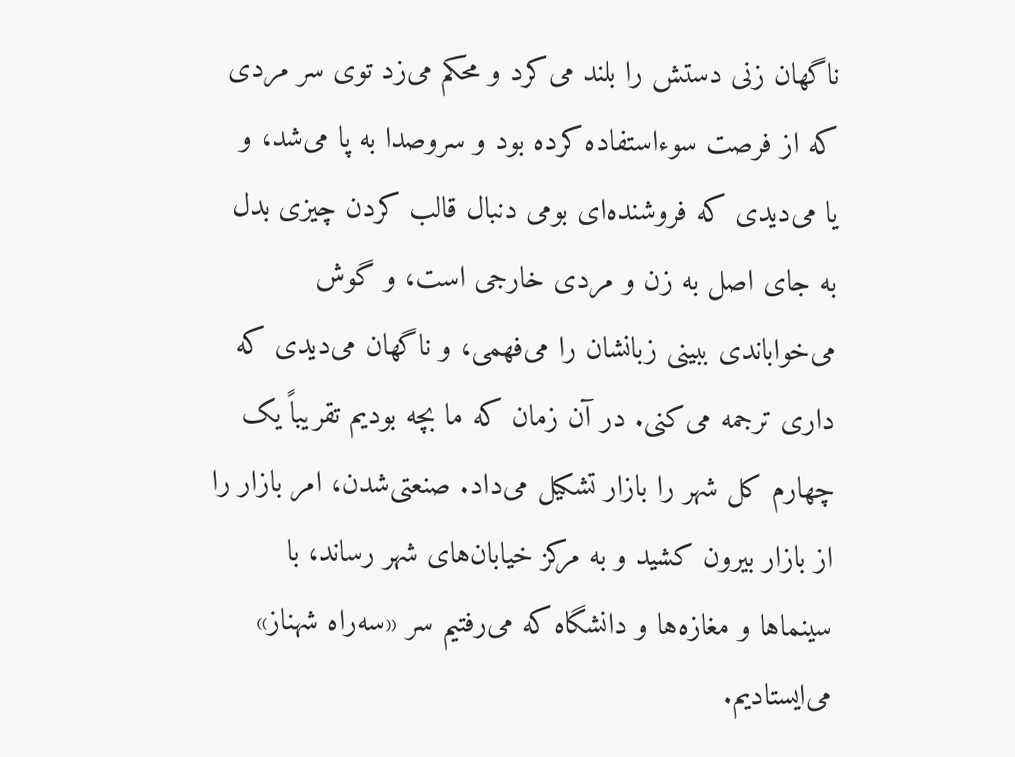ناگهان زنی دستش را بلند می‌کرد و محکم می‌زد توی سر مردی که از فرصت سوءاستفاده کرده بود و سروصدا به پا می‌شد، و یا می‌دیدی که فروشنده‌ای بومی دنبال قالب کردن چیزی بدل به جای اصل به زن و مردی خارجی است، و گوش می‌خواباندی ببینی زبانشان را می‌فهمی، و ناگهان می‌دیدی که داری ترجمه می‌کنی. در آن زمان که ما بچه بودیم تقریباً یک چهارم کل شهر را بازار تشکیل می‌داد. صنعتی‌شدن، امر بازار را از بازار بیرون کشید و به مرکز خیابان‌های شهر رساند، با سینماها و مغازه‌ها و دانشگاه که می‌رفتیم سر «سه‌راه شهناز» می‌ایستادیم.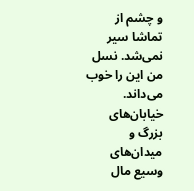و چشم از تماشا سیر نمی‌شد. نسل من این را خوب می‌داند. خیابان‌های بزرگ و میدان‌های وسیع مال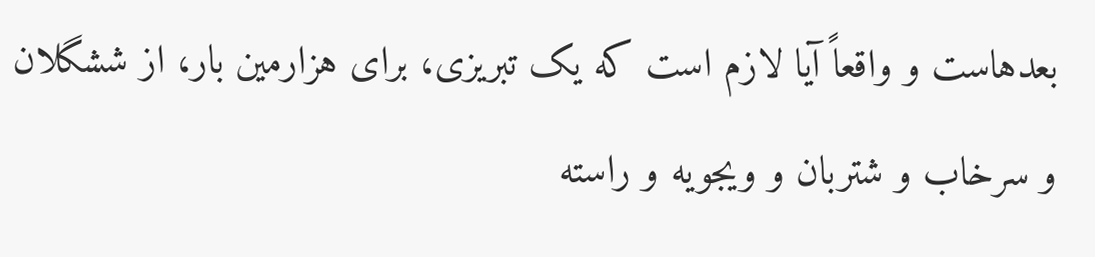بعدهاست و واقعاً آیا لازم است که یک تبریزی، برای هزارمین بار، از ششگلان و سرخاب و شتربان و ویجویه و راسته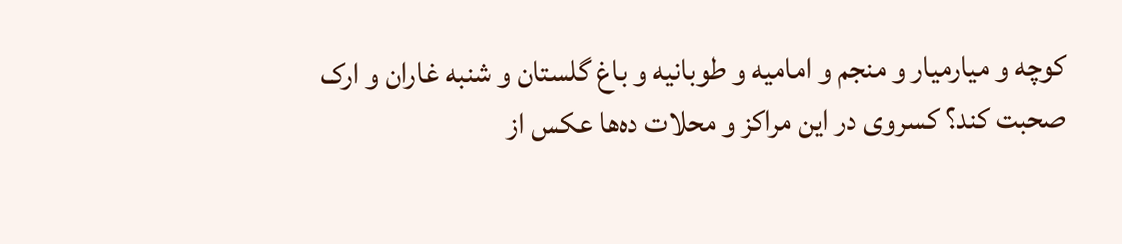کوچه و میارمیار و منجم و امامیه و طوبانیه و باغ گلستان و شنبه غاران و ارک صحبت کند؟ کسروی در این مراکز و محلات ده‌ها عکس از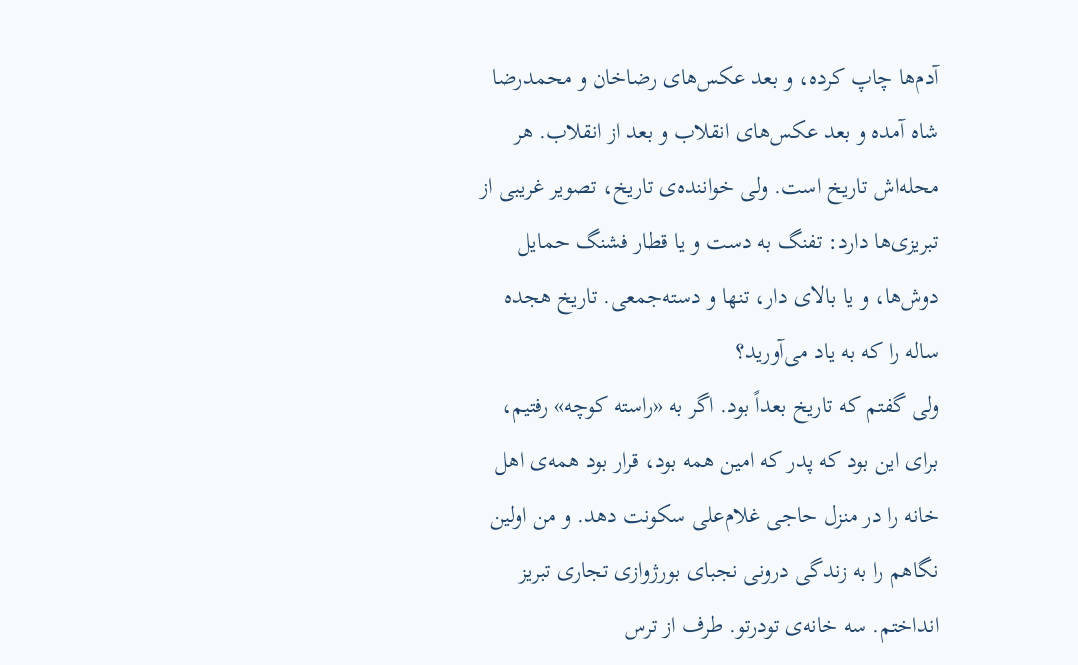آدم‌ها چاپ کرده، و بعد عکس‌های رضاخان و محمدرضا شاه آمده و بعد عکس‌های انقلاب و بعد از انقلاب. هر محله‌اش تاریخ است. ولی خواننده‌ی تاریخ، تصویر غریبی از تبریزی‌ها دارد: تفنگ به دست و یا قطار فشنگ حمایل دوش‌ها، و یا بالای دار، تنها و دسته‌جمعی. تاریخ هجده ساله را که به یاد می‌آورید؟
ولی گفتم که تاریخ بعداً بود. اگر به «راسته کوچه» رفتیم، برای این بود که پدر که امین همه بود، قرار بود همه‌ی اهل خانه را در منزل حاجی غلام‌علی سکونت دهد. و من اولین نگاهم را به زندگی درونی نجبای بورژوازی تجاری تبریز انداختم. سه خانه‌ی تودرتو. طرف از ترس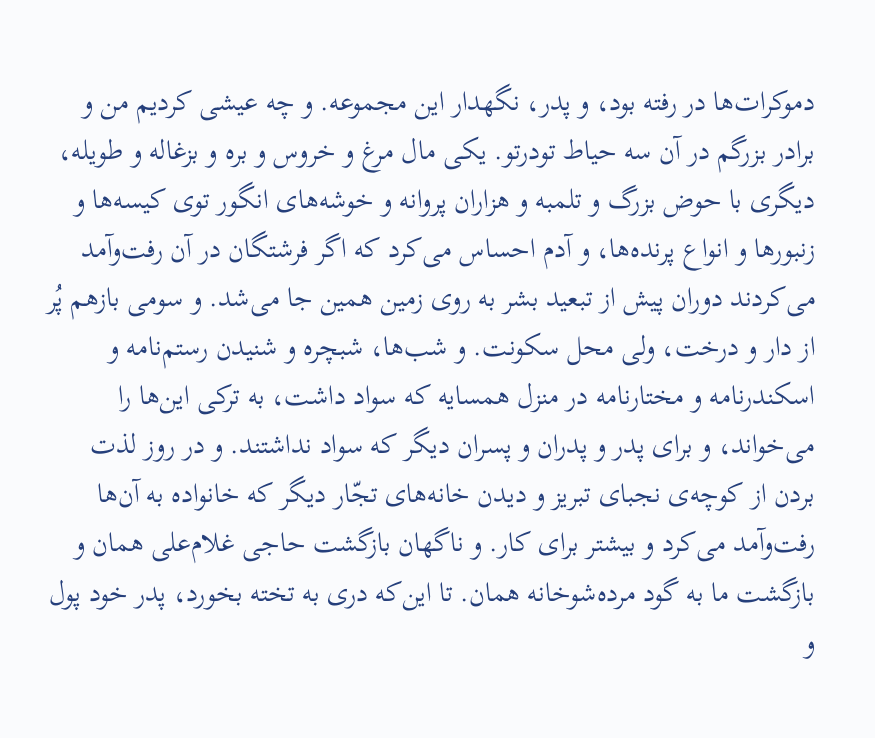دموکرات‌ها در رفته بود، و پدر، نگهدار این مجموعه. و چه عیشی کردیم من و برادر بزرگم در آن سه حیاط تودرتو. یکی مال مرغ و خروس و بره و بزغاله و طویله، دیگری با حوض بزرگ و تلمبه و هزاران پروانه و خوشه‌های انگور توی کیسه‌ها و زنبورها و انواع پرنده‌ها، و آدم احساس می‌کرد که اگر فرشتگان در آن رفت‌و‌آمد می‌کردند دوران پیش از تبعید بشر به روی زمین همین جا می‌شد. و سومی بازهم پُر از دار و درخت، ولی محل سکونت. و شب‌ها، شبچره و شنیدن رستم‌نامه و اسکندرنامه و مختارنامه در منزل همسایه که سواد داشت، به ترکی این‌ها را می‌خواند، و برای پدر و پدران و پسران دیگر که سواد نداشتند. و در روز لذت بردن از کوچه‌ی نجبای تبریز و دیدن خانه‌های تجّار دیگر که خانواده به آن‌ها رفت‌و‌آمد می‌کرد و بیشتر برای کار. و ناگهان بازگشت ‌حاجی غلام‌علی همان و بازگشت ما به گود مرده‌شو‌خانه همان. تا این‌که دری به تخته بخورد، پدر خود پول و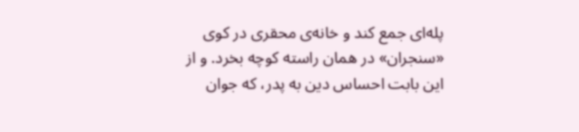پله‌ای جمع کند و خانه‌ی محقری در کوی «سنجران» در همان راسته‌ کوچه بخرد. و از این بابت احساس دین به پدر، که جوان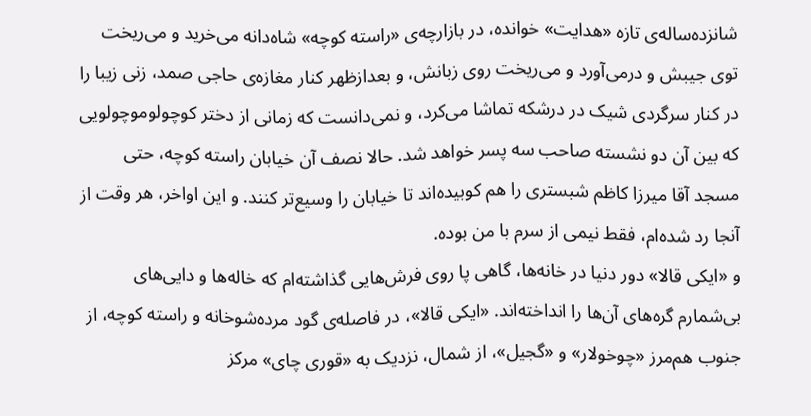شانزده‌ساله‌ی تازه «هدایت» خوانده، در بازارچه‌ی «راسته کوچه» شاه‌دانه می‌خرید و می‌ریخت توی جیبش و درمی‌آورد و می‌ریخت روی زبانش، و بعدازظهر کنار مغازه‌ی حاجی صمد، زنی زیبا را در کنار سرگردی شیک در درشکه تماشا می‌کرد، و نمی‌دانست که زمانی از دختر کوچولوموچولویی که بین آن دو نشسته صاحب سه پسر خواهد شد. حالا نصف آن خیابان راسته کوچه، حتی مسجد آقا میرزا کاظم شبستری را هم کوبیده‌اند تا خیابان را وسیع‌تر کنند. و این اواخر، هر وقت از آنجا رد شده‌ام، فقط نیمی از سرم با من بوده.
و «ایکی قالا» دور دنیا در خانه‌ها، گاهی پا روی فرش‌هایی گذاشته‌ام که خاله‌ها و دایی‌های بی‌شمارم گره‌های آن‌ها را انداخته‌اند. «ایکی قالا»، در فاصله‌ی گود مرده‌شو‌خانه و راسته کوچه، از جنوب هم‌مرز «چوخولار» و «گجیل»، از شمال، نزدیک به «قوری چای» مرکز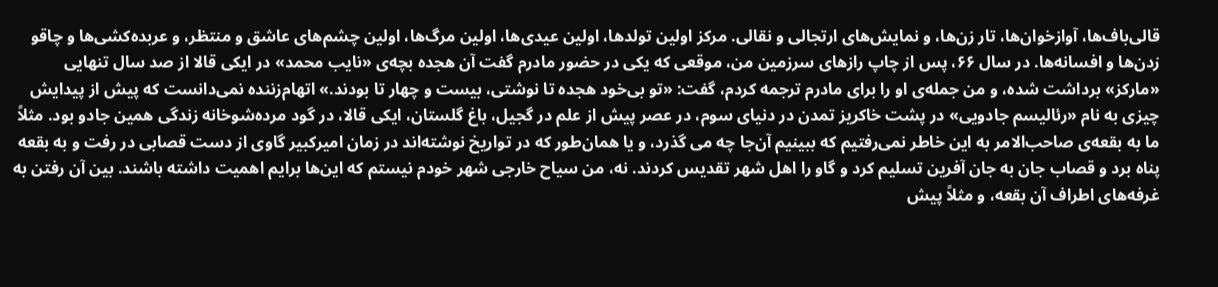قالی‌باف‌ها، آوازخوان‌ها، تار زن‌ها، و نمایش‌های ارتجالی و نقالی. مرکز اولین تولدها، اولین عیدی‌ها، اولین مرگ‌ها، اولین چشم‌های عاشق و منتظر، و عربده‌کشی‌ها و چاقو زدن‌ها و افسانه‌ها. در سال ۶۶، پس از چاپ رازهای سرزمین من، موقعی که یکی در حضور مادرم گفت آن هجده بچه‌ی «نایب محمد» در ایکی قالا از صد سال تنهایی «مارکز» برداشت شده، و من جمله‌ی او را برای مادرم ترجمه کردم، گفت: «تو بی‌خود هجده تا نوشتی، بیست و چهار تا بودند.» اتهام‌زننده نمی‌دانست که پیش از پیدایش چیزی به نام «رئالیسم جادویی» در پشت خاکریز تمدن در دنیای سوم، در عصر پیش از علم در گجیل، باغ گلستان، ایکی قالا، در گود مرده‌شو‌خانه زندگی همین جادو بود. مثلاً ما به بقعه‌ی صاحب‌الامر به این خاطر نمی‌رفتیم که ببینیم آن‌جا چه می گذرد، و یا همان‌طور که در تواریخ نوشته‌اند در زمان امیرکبیر گاوی از دست قصابی در رفت و به بقعه پناه برد و قصاب جان به جان آفرین تسلیم کرد و گاو را اهل شهر تقدیس کردند. نه، من سیاح خارجی شهر خودم نیستم که این‌ها برایم اهمیت داشته باشند. بین آن رفتن به غرفه‌های اطراف آن بقعه، و مثلاً پیش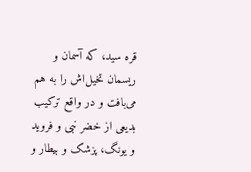قره سید، که آسمان و ریسمان تخیل‌اش را به هم می‌بافت و در واقع ترکیب بدیعی از خضر نبی و فروید و یونگ، پزشک و بیطار و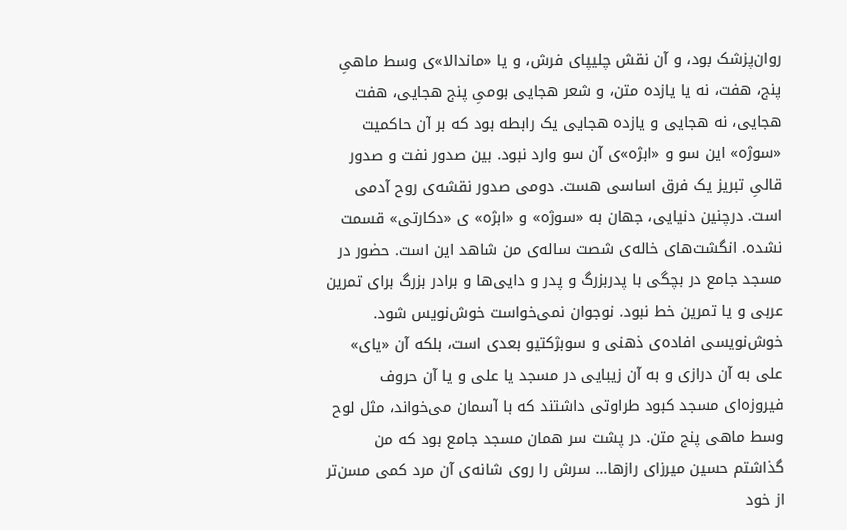روان‌پزشک بود، و آن نقش چلیپای فرش، و یا «ماندالا»ی وسط ماهیِ پنج، هفت، نه یا یازده متن، و شعر هجایی بومیِ پنج هجایی، هفت هجایی، نه هجایی و یازده هجایی یک رابطه بود که بر آن حاکمیت «سوژه» این سو و «ابژه»ی آن سو وارد نبود. بین صدور نفت و صدور قالیِ تبریز یک فرق اساسی هست. دومی صدور نقشه‌ی روح آدمی است. درچنین دنیایی، جهان به «سوژه» و «ابژه» ی «دکارتی» قسمت نشده. انگشت‌های خاله‌ی شصت ساله‌ی من شاهد این است. حضور در مسجد جامع در بچگی با پدربزرگ و پدر و دایی‌ها و برادر بزرگ برای تمرین عربی و یا تمرین خط نبود. نوجوان نمی‌خواست خوش‌نویس شود. خوش‌نویسی افاده‌ی ذهنی و سوبژکتیو بعدی است، بلکه آن «یای» علی به آن درازی و به آن زیبایی در مسجد یا علی و یا آن حروف فیروزه‌ای مسجد کبود طراوتی داشتند که با آسمان می‌خواند، مثل لوح وسط ماهی پنج متن. در پشت سر همان مسجد جامع بود که من گذاشتم حسین میرزای رازها… سرش را روی شانه‌ی آن مرد کمی مسن‌تر از خود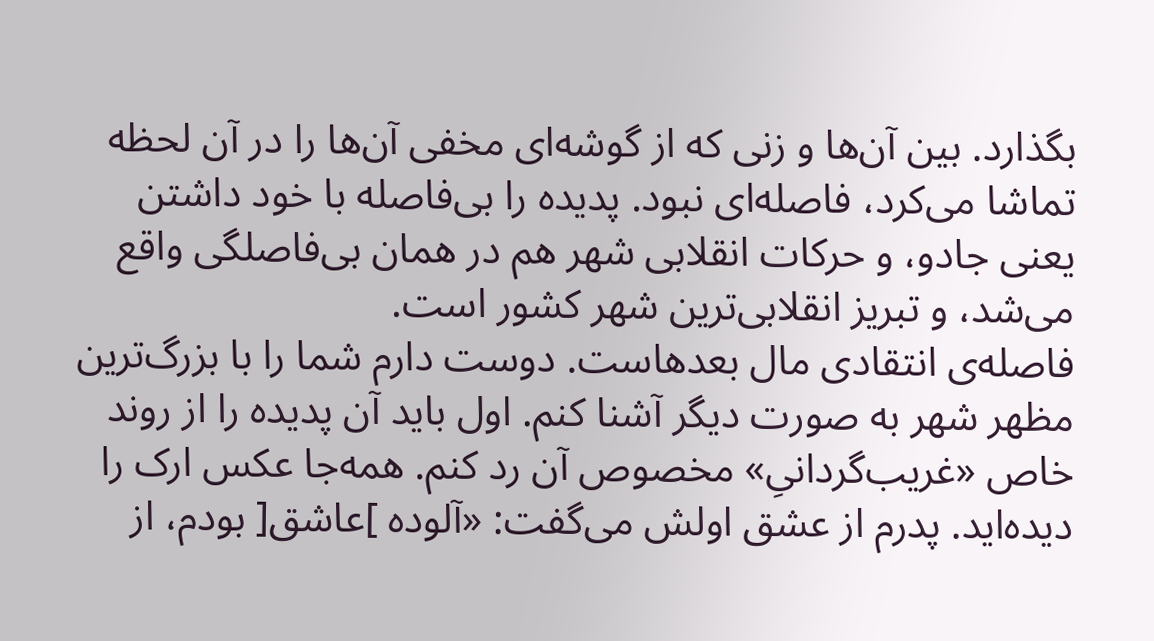بگذارد. بین آن‌ها و زنی که از گوشه‌ای مخفی آن‌ها را در آن لحظه تماشا می‌کرد، فاصله‌ای نبود. پدیده را بی‌فاصله با خود داشتن یعنی جادو، و حرکات انقلابی شهر هم در همان بی‌فاصلگی واقع می‌شد، و تبریز انقلابی‌ترین شهر کشور است.
فاصله‌ی انتقادی مال بعدهاست. دوست دارم شما را با بزرگ‌ترین مظهر شهر به صورت دیگر آشنا کنم. اول باید آن پدیده را از روند خاص «غریب‌گردانیِ» مخصوص آن رد کنم. همه‌جا عکس ارک را دیده‌اید. پدرم از عشق اولش می‌گفت: «آلوده ]عاشق[ بودم، از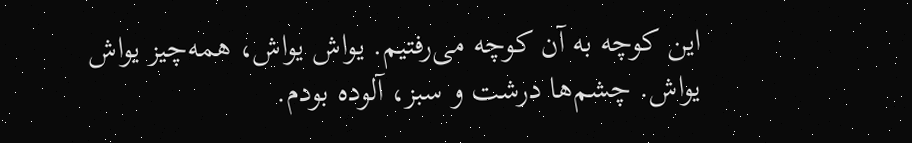این کوچه به آن کوچه می‌رفتیم. یواش یواش، همه‌چیز یواش یواش. چشم‌ها درشت و سبز، آلوده بودم.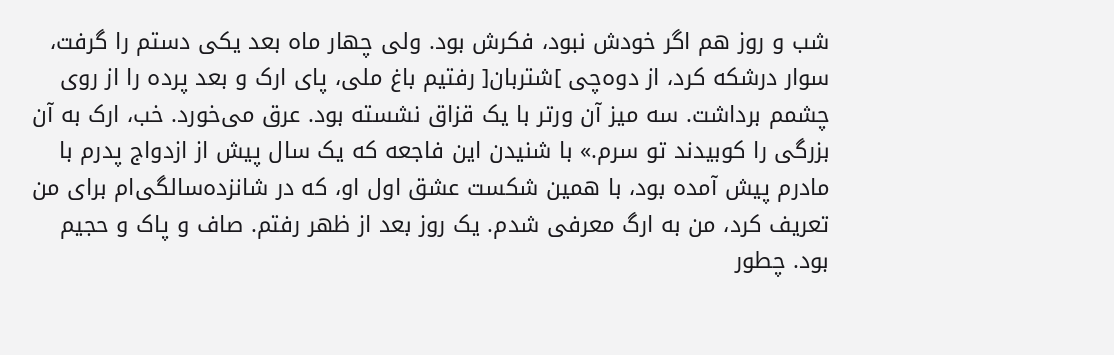شب و روز هم اگر خودش نبود، فکرش بود. ولی چهار ماه بعد یکی دستم را گرفت، سوار درشکه کرد، از دوه‌چی ]شتربان[ رفتیم باغ ملی، پای ارک و بعد پرده را از روی چشمم برداشت. سه میز آن ورتر با یک قزاق نشسته بود. عرق می‌خورد. خب، ارک به آن بزرگی را کوبیدند تو سرم.» با شنیدن این فاجعه که یک سال پیش از ازدواج پدرم با مادرم پیش آمده بود، با همین شکست عشق اول او، که در شانزده‌سالگی‌ام برای من تعریف کرد، من به ارگ معرفی شدم. یک روز بعد از ظهر رفتم. صاف و پاک و حجیم بود. چطور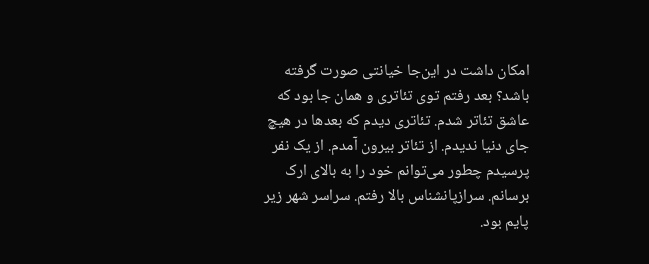امکان داشت در این‌جا خیانتی صورت گرفته باشد؟ بعد رفتم توی تئاتری و همان جا بود که عاشق تئاتر شدم. تئاتری دیدم که بعدها در هیچ جای دنیا ندیدم. از تئاتر بیرون آمدم. از یک نفر پرسیدم چطور می‌توانم خود را به بالای ارک برسانم. سر‌ازپانشناس بالا رفتم. سراسر شهر زیر پایم بود.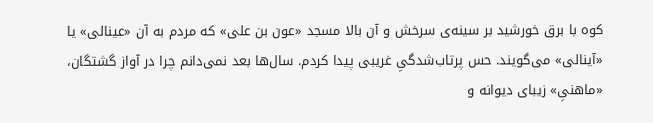کوه با برق خورشید بر سینه‌ی سرخش و آن بالا مسجد «عون بن علی» که مردم به آن «عینالی» یا «آینالی» می‌گویند. حس پرتاب‌شدگیِ غریبی پیدا کردم. سال‌ها بعد نمی‌دانم چرا در آواز گشتگان، «ماهنیِ» زیبای دیوانه و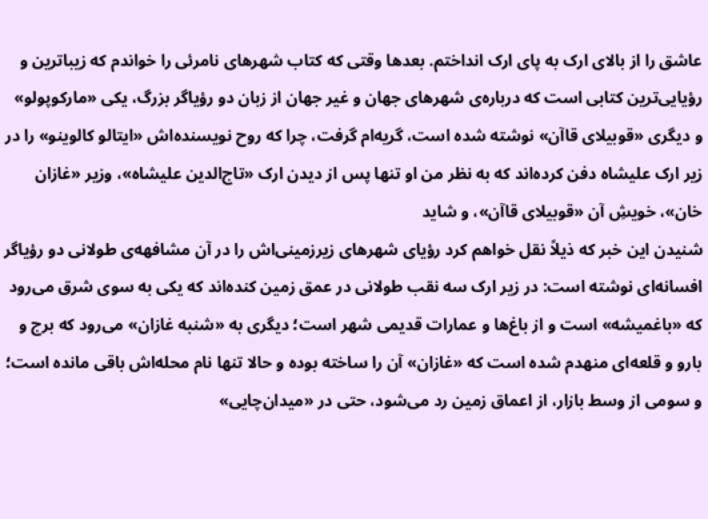عاشق را از بالای ارک به پای ارک انداختم. بعدها وقتی که کتاب شهرهای نامرئی را خواندم که زیباترین و رؤیایی‌ترین کتابی است که درباره‌ی شهرهای جهان و غیر جهان از زبان دو رؤیاگر بزرگ، یکی «مارکوپولو» و دیگری «قوبیلای قاآن» نوشته شده است، گریه‌ام گرفت، چرا که روح نویسنده‌اش «ایتالو کالوینو» را در زیر ارک علیشاه دفن کرده‌اند که به نظر من او تنها پس از دیدن ارک «تاج‌الدین علیشاه»، وزیر «غازان خان»، خویشِ آن «قوبیلای قاآن»، و شاید
شنیدن این خبر که ذیلاً نقل خواهم کرد رؤیای شهرهای زیرزمینی‌اش را در آن مشافهه‌ی طولانی دو رؤیاگر افسانه‌ای نوشته است: در زیر ارک سه نقب طولانی در عمق زمین کنده‌اند که یکی به سوی شرق می‌رود که «باغمیشه» است و از باغ‌ها و عمارات قدیمی شهر است؛ دیگری به «شنبه غازان» می‌رود که برج و بارو و قلعه‌ای منهدم شده است که «غازان» آن را ساخته بوده و حالا تنها نام محله‌اش باقی مانده است؛ و سومی از وسط بازار، از اعماق زمین رد می‌شود، حتی در «میدان‌چایی»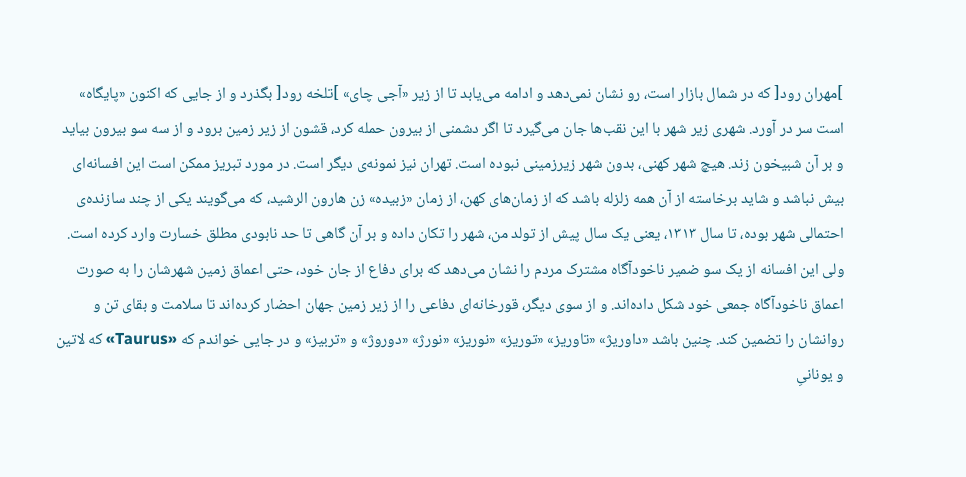]مهران رود[ که در شمال بازار است، رو نشان نمی‌دهد و ادامه می‌یابد تا از زیر «آجی چای» ]تلخه رود[ بگذرد و از جایی که اکنون «پایگاه» است سر در آورد. شهری زیر شهر با این نقب‌ها جان می‌گیرد تا اگر دشمنی از بیرون حمله کرد، قشون از زیر زمین برود و از سه سو بیرون بیاید و بر آن شبیخون زند. هیچ شهر کهنی، بدون شهر زیرزمینی نبوده است. تهران نیز نمونه‌ی دیگر است. در مورد تبریز ممکن است این افسانه‌ای بیش نباشد و شاید برخاسته از آن همه زلزله باشد که از زمان‌های کهن، از زمان «زبیده» زن هارون الرشید، که می‌گویند یکی از چند سازنده‌ی احتمالی شهر بوده، تا سال ۱۳۱۳، یعنی یک سال پیش از تولد من، شهر را تکان داده و بر آن گاهی تا حد نابودی مطلق خسارت وارد کرده است. ولی این افسانه از یک سو ضمیر ناخودآگاه مشترک مردم را نشان می‌دهد که برای دفاع از جان خود، حتی اعماق زمین شهرشان را به صورت اعماق ناخودآگاه جمعی خود شکل داده‌اند. و از سوی دیگر، قورخانه‌ای دفاعی را از زیر زمین جهان احضار کرده‌اند تا سلامت و بقای تن و روانشان را تضمین کند. چنین باشد «داوریژ» «تاوریز» «توریز» «نوریز» «نورژ» «دوروژ» و «تربیز» و در جایی خواندم که «Taurus» که لاتین و یونانیِ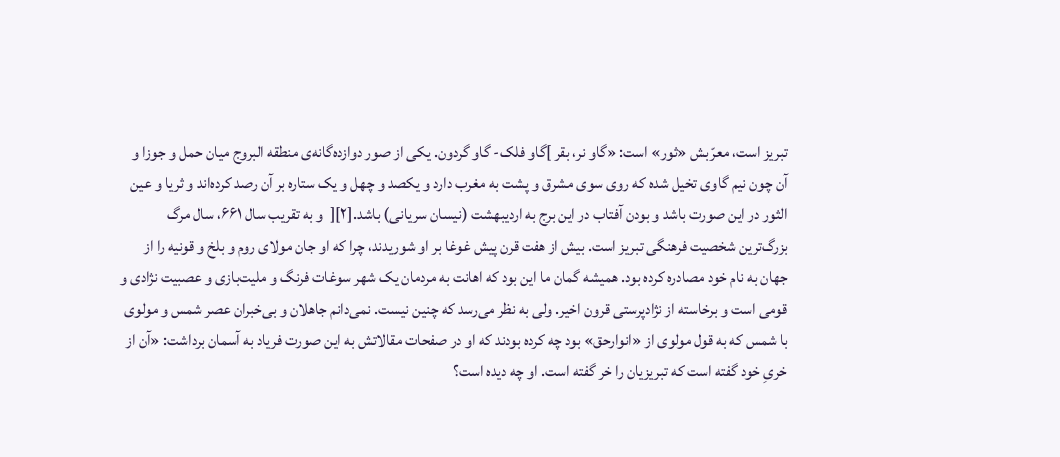تبریز است، معرّبش «ثور» است: «گاو نر، بقر ]گاو فلک- گاو گردون. یکی از صور دوازده‌گانه‌ی منطقه البروج میان حمل و جوزا و آن چون نیم گاوی تخیل شده که روی سوی مشرق و پشت به مغرب دارد و یکصد و چهل و یک ستاره بر آن رصد کرده‌اند و ثریا و عین الثور در این صورت باشد و بودن آفتاب در این برج به اردیبهشت (نیسان سریانی) باشد.[۲][  و به تقریب سال ۶۶۱، سال مرگ بزرگ‌ترین شخصیت فرهنگی تبریز است. بیش از هفت قرن پیش غوغا بر او شوریدند، چرا که او جان مولای روم و بلخ و قونیه را از جهان به نام خود مصادره کرده بود. همیشه گمان ما این بود که اهانت به مردمان یک شهر سوغات فرنگ و ملیت‌بازی و عصبیت نژادی و قومی است و برخاسته از نژادپرستی قرون اخیر. ولی به نظر می‌رسد که چنین نیست. نمی‌دانم جاهلان و بی‌خبران عصر شمس و مولوی با شمس که به قول مولوی از «انوارحق» بود چه کرده بودند که او در صفحات مقالاتش به این صورت فریاد به آسمان برداشت: «آن از خریِ خود گفته است که تبریزیان را خر گفته است. او چه دیده است؟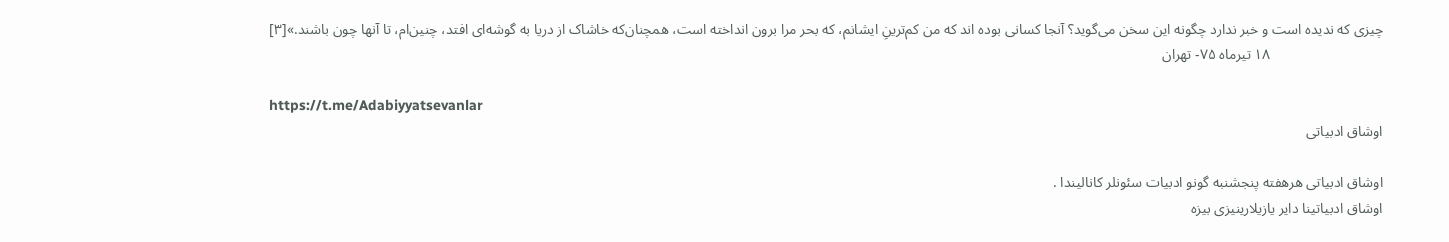چیزی که ندیده است و خبر ندارد چگونه این سخن می‌گوید؟ آنجا کسانی بوده اند که من کم‌ترینِ ایشانم، که بحر مرا برون انداخته است، همچنان‌که خاشاک از دریا به گوشه‌ای افتد، چنین‌ام، تا آنها چون باشند.»[۳]
                               ۱۸ تیرماه ۷۵- تهران

https://t.me/Adabiyyatsevanlar
اوشاق ادبیاتی

اوشاق ادبیاتی هرهفته پنجشنبه گونو ادبیات سئونلر کانالیندا .
اوشاق ادبیاتینا دایر یازیلارینیزی بیزه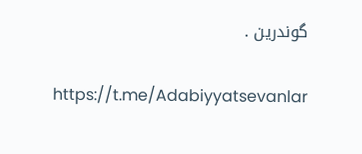گوندرین .

https://t.me/Adabiyyatsevanlar